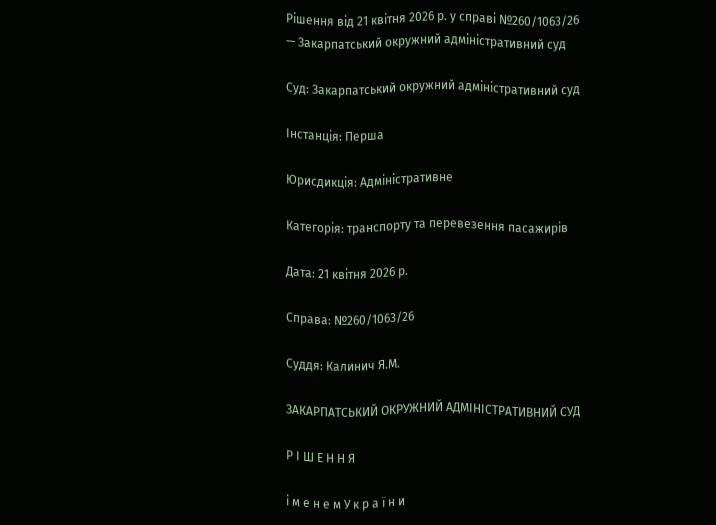Рішення від 21 квітня 2026 р. у справі №260/1063/26 — Закарпатський окружний адміністративний суд

Суд: Закарпатський окружний адміністративний суд

Інстанція: Перша

Юрисдикція: Адміністративне

Категорія: транспорту та перевезення пасажирів

Дата: 21 квітня 2026 р.

Справа: №260/1063/26

Суддя: Калинич Я.М.

ЗАКАРПАТСЬКИЙ ОКРУЖНИЙ АДМІНІСТРАТИВНИЙ СУД

Р І Ш Е Н Н Я

і м е н е м У к р а ї н и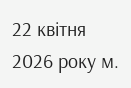22 квітня 2026 року м.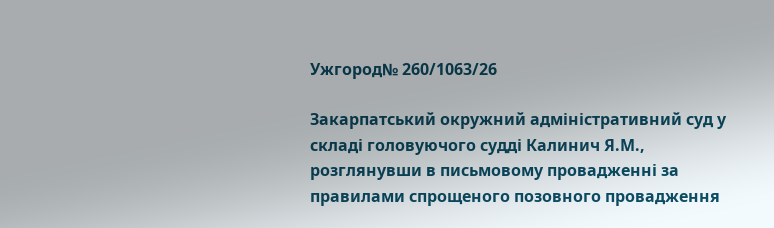Ужгород№ 260/1063/26

Закарпатський окружний адміністративний суд у складі головуючого судді Калинич Я.М., розглянувши в письмовому провадженні за правилами спрощеного позовного провадження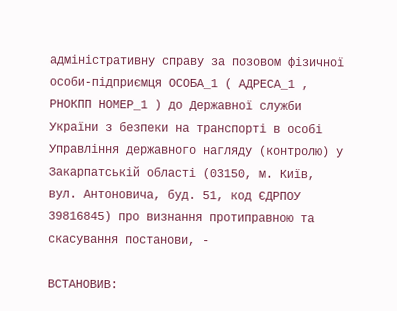адміністративну справу за позовом фізичної особи-підприємця ОСОБА_1 ( АДРЕСА_1 , РНОКПП НОМЕР_1 ) до Державної служби України з безпеки на транспорті в особі Управління державного нагляду (контролю) у Закарпатській області (03150, м. Київ, вул. Антоновича, буд. 51, код ЄДРПОУ 39816845) про визнання протиправною та скасування постанови, -

ВСТАНОВИВ: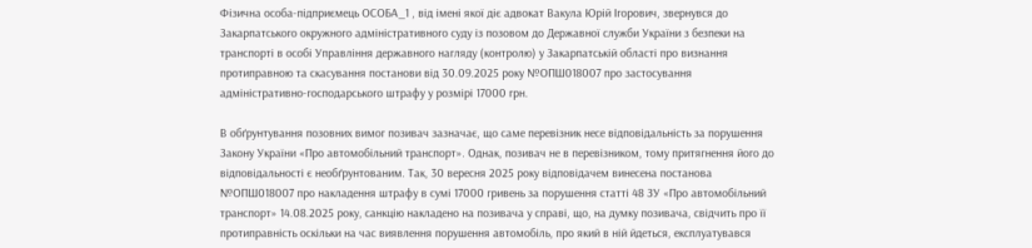Фізична особа-підприємець ОСОБА_1 , від імені якої діє адвокат Вакула Юрій Ігорович, звернувся до Закарпатського окружного адміністративного суду із позовом до Державної служби України з безпеки на транспорті в особі Управління державного нагляду (контролю) у Закарпатській області про визнання протиправною та скасування постанови від 30.09.2025 року №ОПШ018007 про застосування адміністративно-господарського штрафу у розмірі 17000 грн.

В обґрунтування позовних вимог позивач зазначає, що саме перевізник несе відповідальність за порушення Закону України «Про автомобільний транспорт». Однак, позивач не в перевізником, тому притягнення його до відповідальності є необґрунтованим. Так, 30 вересня 2025 року відповідачем винесена постанова №ОПШ018007 про накладення штрафу в сумі 17000 гривень за порушення статті 48 ЗУ «Про автомобільний транспорт» 14.08.2025 року, санкцію накладено на позивача у справі, що, на думку позивача, свідчить про її протиправність оскільки на час виявлення порушення автомобіль, про який в ній йдеться, експлуатувався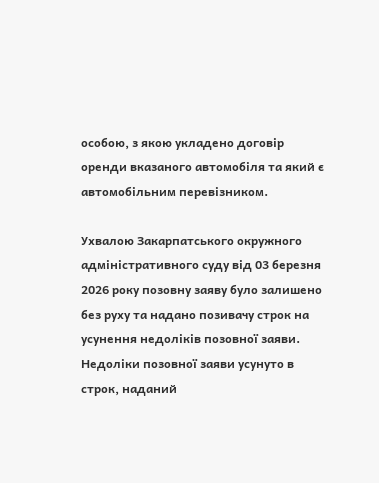особою, з якою укладено договір оренди вказаного автомобіля та який є автомобільним перевізником.

Ухвалою Закарпатського окружного адміністративного суду від 03 березня 2026 року позовну заяву було залишено без руху та надано позивачу строк на усунення недоліків позовної заяви. Недоліки позовної заяви усунуто в строк, наданий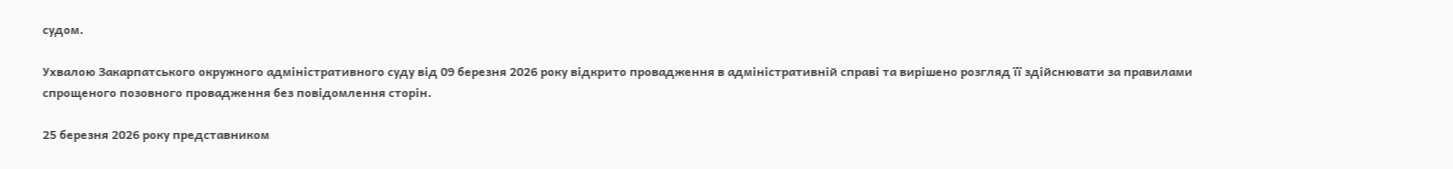судом.

Ухвалою Закарпатського окружного адміністративного суду від 09 березня 2026 року відкрито провадження в адміністративній справі та вирішено розгляд її здійснювати за правилами спрощеного позовного провадження без повідомлення сторін.

25 березня 2026 року представником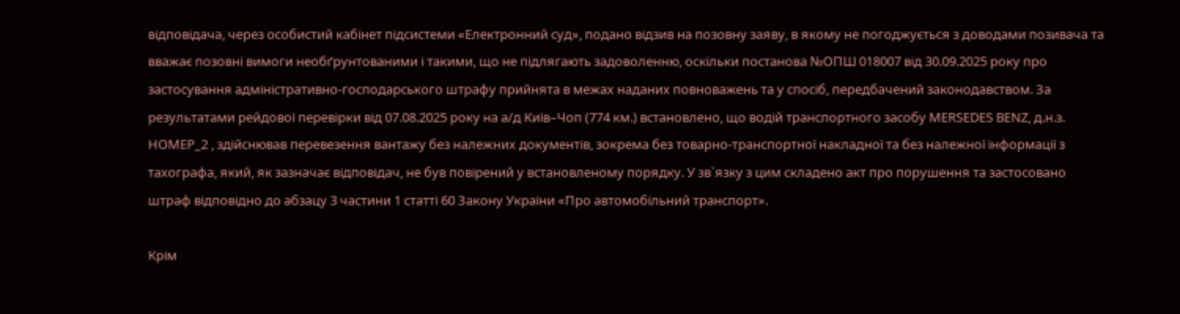відповідача, через особистий кабінет підсистеми «Електронний суд», подано відзив на позовну заяву, в якому не погоджується з доводами позивача та вважає позовні вимоги необґрунтованими і такими, що не підлягають задоволенню, оскільки постанова №ОПШ 018007 від 30.09.2025 року про застосування адміністративно-господарського штрафу прийнята в межах наданих повноважень та у спосіб, передбачений законодавством. За результатами рейдової перевірки від 07.08.2025 року на а/д Київ–Чоп (774 км.) встановлено, що водій транспортного засобу MERSEDES BENZ, д.н.з. НОМЕР_2 , здійснював перевезення вантажу без належних документів, зокрема без товарно-транспортної накладної та без належної інформації з тахографа, який, як зазначає відповідач, не був повірений у встановленому порядку. У зв`язку з цим складено акт про порушення та застосовано штраф відповідно до абзацу 3 частини 1 статті 60 Закону України «Про автомобільний транспорт».

Крім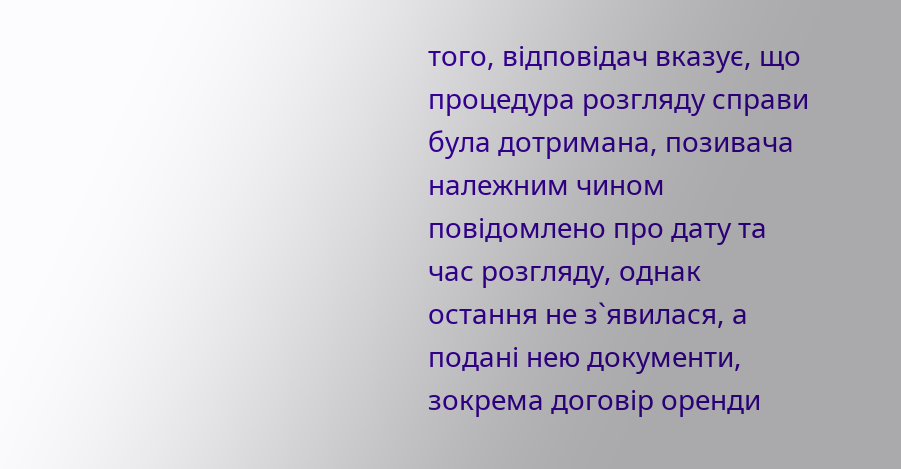того, відповідач вказує, що процедура розгляду справи була дотримана, позивача належним чином повідомлено про дату та час розгляду, однак остання не з`явилася, а подані нею документи, зокрема договір оренди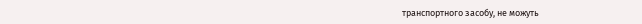транспортного засобу, не можуть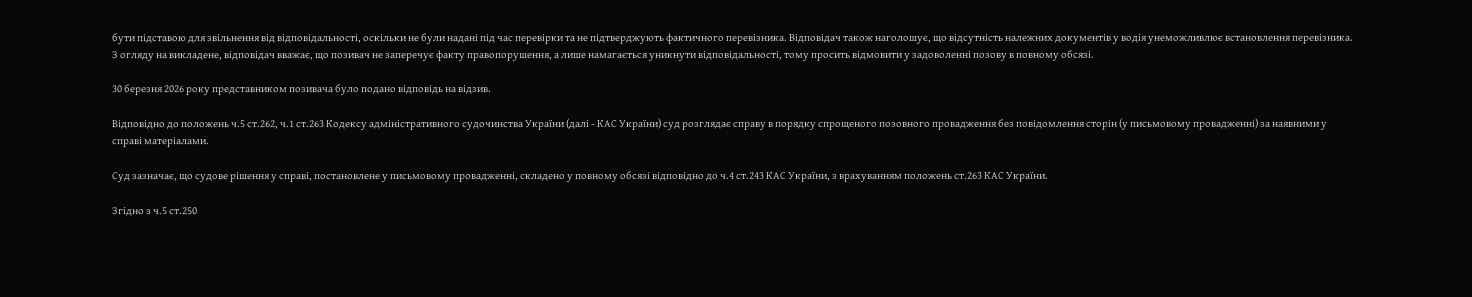бути підставою для звільнення від відповідальності, оскільки не були надані під час перевірки та не підтверджують фактичного перевізника. Відповідач також наголошує, що відсутність належних документів у водія унеможливлює встановлення перевізника. З огляду на викладене, відповідач вважає, що позивач не заперечує факту правопорушення, а лише намагається уникнути відповідальності, тому просить відмовити у задоволенні позову в повному обсязі.

30 березня 2026 року представником позивача було подано відповідь на відзив.

Відповідно до положень ч.5 ст.262, ч.1 ст.263 Кодексу адміністративного судочинства України (далі - КАС України) суд розглядає справу в порядку спрощеного позовного провадження без повідомлення сторін (у письмовому провадженні) за наявними у справі матеріалами.

Суд зазначає, що судове рішення у справі, постановлене у письмовому провадженні, складено у повному обсязі відповідно до ч.4 ст.243 КАС України, з врахуванням положень ст.263 КАС України.

Згідно з ч.5 ст.250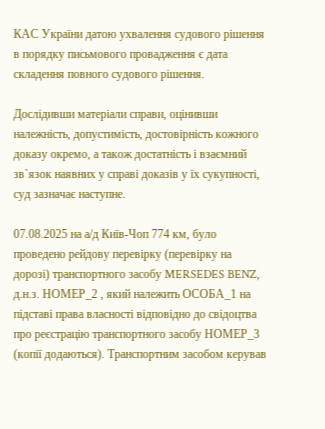КАС України датою ухвалення судового рішення в порядку письмового провадження є дата складення повного судового рішення.

Дослідивши матеріали справи, оцінивши належність, допустимість, достовірність кожного доказу окремо, а також достатність і взаємний зв`язок наявних у справі доказів у їх сукупності, суд зазначає наступне.

07.08.2025 на а/д Київ-Чоп 774 км, було проведено рейдову перевірку (перевірку на дорозі) транспортного засобу MERSEDES BENZ, д.н.з. НОМЕР_2 , який належить ОСОБА_1 на підставі права власності відповідно до свідоцтва про реєстрацію транспортного засобу НОМЕР_3 (копії додаються). Транспортним засобом керував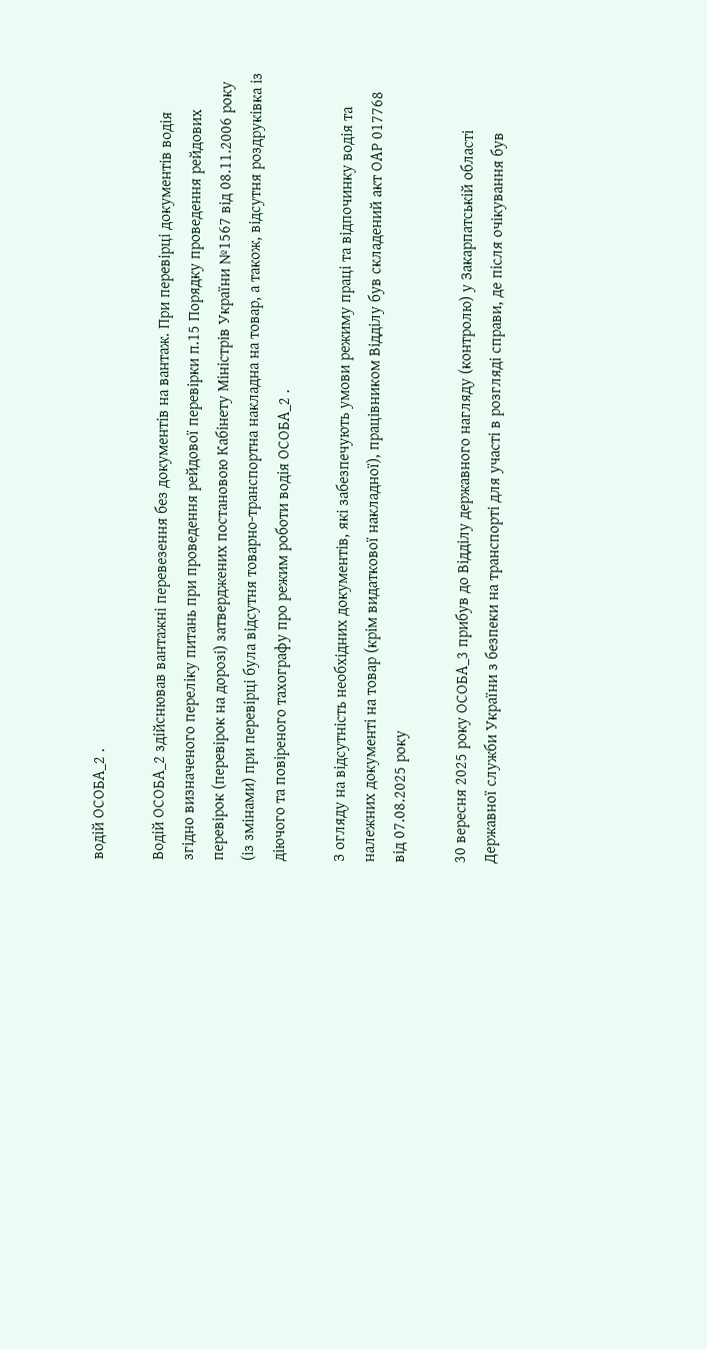водій ОСОБА_2 .

Водій ОСОБА_2 здійснював вантажні перевезення без документів на вантаж. При перевірці документів водія згідно визначеного переліку питань при проведення рейдової перевірки п.15 Порядку проведення рейдових перевірок (перевірок на дорозі) затверджених постановою Кабінету Міністрів України №1567 від 08.11.2006 року (із змінами) при перевірці була відсутня товарно-транспортна накладна на товар, а також, відсутня роздруківка із діючого та повіреного тахографу про режим роботи водія ОСОБА_2 .

З огляду на відсутність необхідних документів, які забезпечують умови режиму праці та відпочинку водія та належних документі на товар (крім видаткової накладної), працівником Відділу був складений акт ОАР 017768 від 07.08.2025 року

30 вересня 2025 року ОСОБА_3 прибув до Відділу державного нагляду (контролю) у Закарпатській області Державної служби України з безпеки на транспорті для участі в розгляді справи, де після очікування був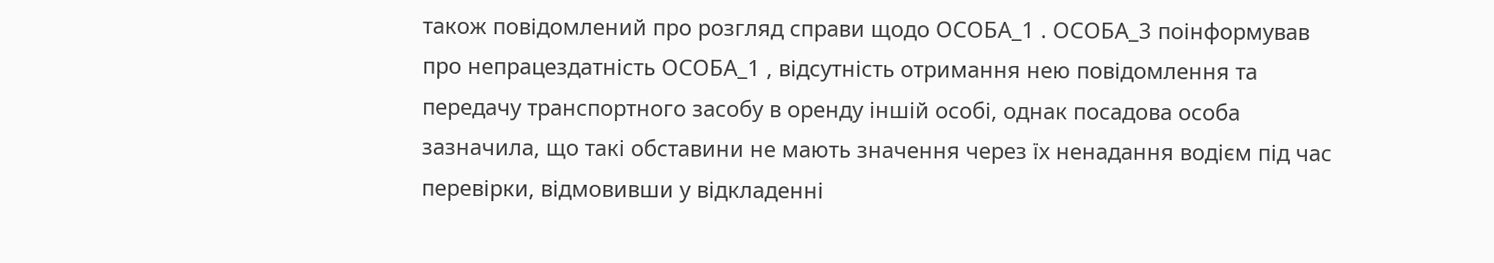також повідомлений про розгляд справи щодо ОСОБА_1 . ОСОБА_3 поінформував про непрацездатність ОСОБА_1 , відсутність отримання нею повідомлення та передачу транспортного засобу в оренду іншій особі, однак посадова особа зазначила, що такі обставини не мають значення через їх ненадання водієм під час перевірки, відмовивши у відкладенні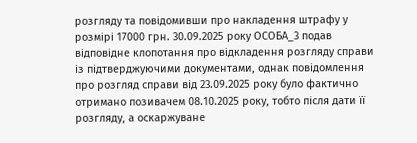розгляду та повідомивши про накладення штрафу у розмірі 17000 грн. 30.09.2025 року ОСОБА_3 подав відповідне клопотання про відкладення розгляду справи із підтверджуючими документами, однак повідомлення про розгляд справи від 23.09.2025 року було фактично отримано позивачем 08.10.2025 року, тобто після дати її розгляду, а оскаржуване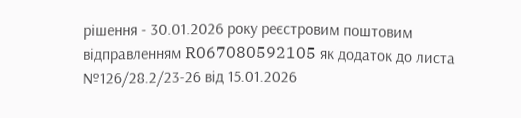рішення - 30.01.2026 року реєстровим поштовим відправленням R067080592105 як додаток до листа №126/28.2/23-26 від 15.01.2026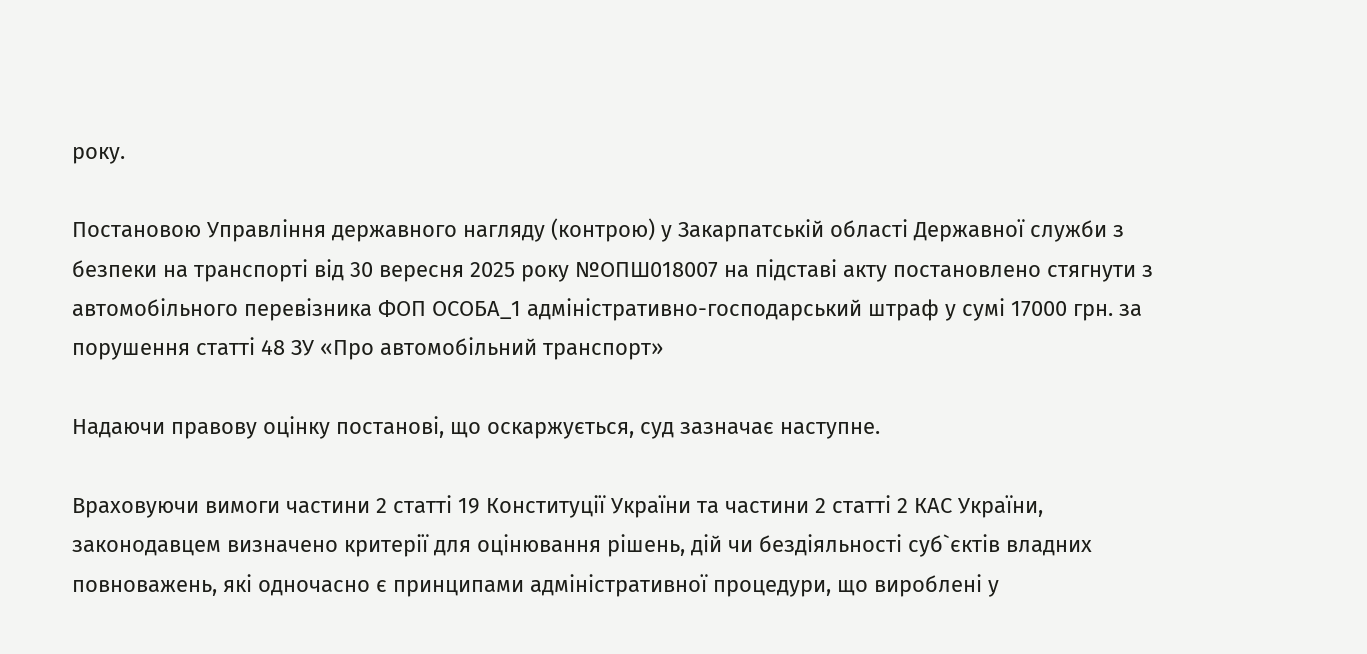року.

Постановою Управління державного нагляду (контрою) у Закарпатській області Державної служби з безпеки на транспорті від 30 вересня 2025 року №ОПШ018007 на підставі акту постановлено стягнути з автомобільного перевізника ФОП ОСОБА_1 адміністративно-господарський штраф у сумі 17000 грн. за порушення статті 48 ЗУ «Про автомобільний транспорт»

Надаючи правову оцінку постанові, що оскаржується, суд зазначає наступне.

Враховуючи вимоги частини 2 статті 19 Конституції України та частини 2 статті 2 КАС України, законодавцем визначено критерії для оцінювання рішень, дій чи бездіяльності суб`єктів владних повноважень, які одночасно є принципами адміністративної процедури, що вироблені у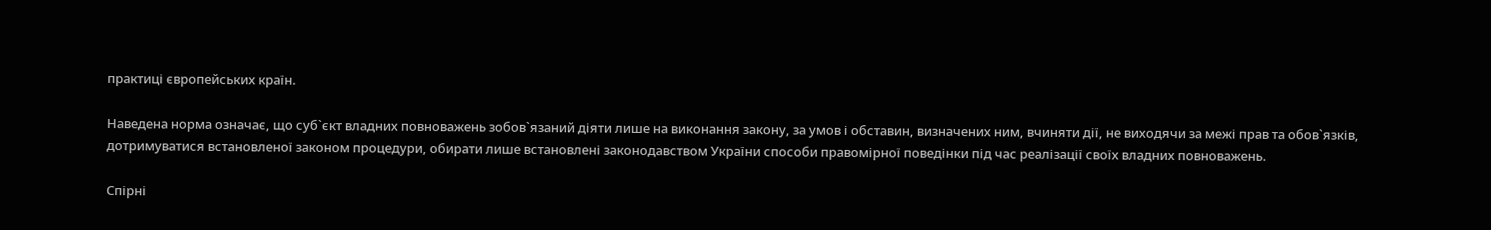практиці європейських країн.

Наведена норма означає, що суб`єкт владних повноважень зобов`язаний діяти лише на виконання закону, за умов і обставин, визначених ним, вчиняти дії, не виходячи за межі прав та обов`язків, дотримуватися встановленої законом процедури, обирати лише встановлені законодавством України способи правомірної поведінки під час реалізації своїх владних повноважень.

Спірні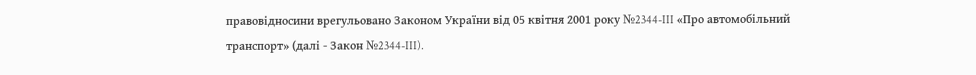правовідносини врегульовано Законом України від 05 квітня 2001 року №2344-III «Про автомобільний транспорт» (далі - Закон №2344-III).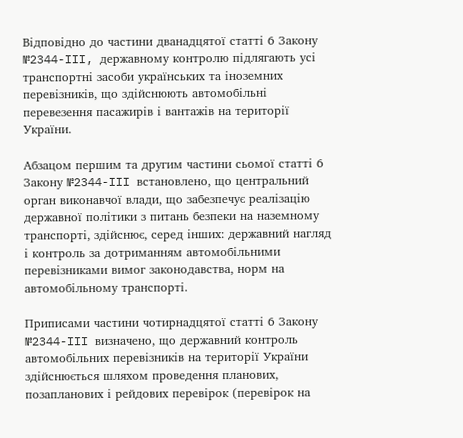Відповідно до частини дванадцятої статті 6 Закону №2344-III, державному контролю підлягають усі транспортні засоби українських та іноземних перевізників, що здійснюють автомобільні перевезення пасажирів і вантажів на території України.

Абзацом першим та другим частини сьомої статті 6 Закону №2344-III встановлено, що центральний орган виконавчої влади, що забезпечує реалізацію державної політики з питань безпеки на наземному транспорті, здійснює, серед інших: державний нагляд і контроль за дотриманням автомобільними перевізниками вимог законодавства, норм на автомобільному транспорті.

Приписами частини чотирнадцятої статті 6 Закону №2344-III визначено, що державний контроль автомобільних перевізників на території України здійснюється шляхом проведення планових, позапланових і рейдових перевірок (перевірок на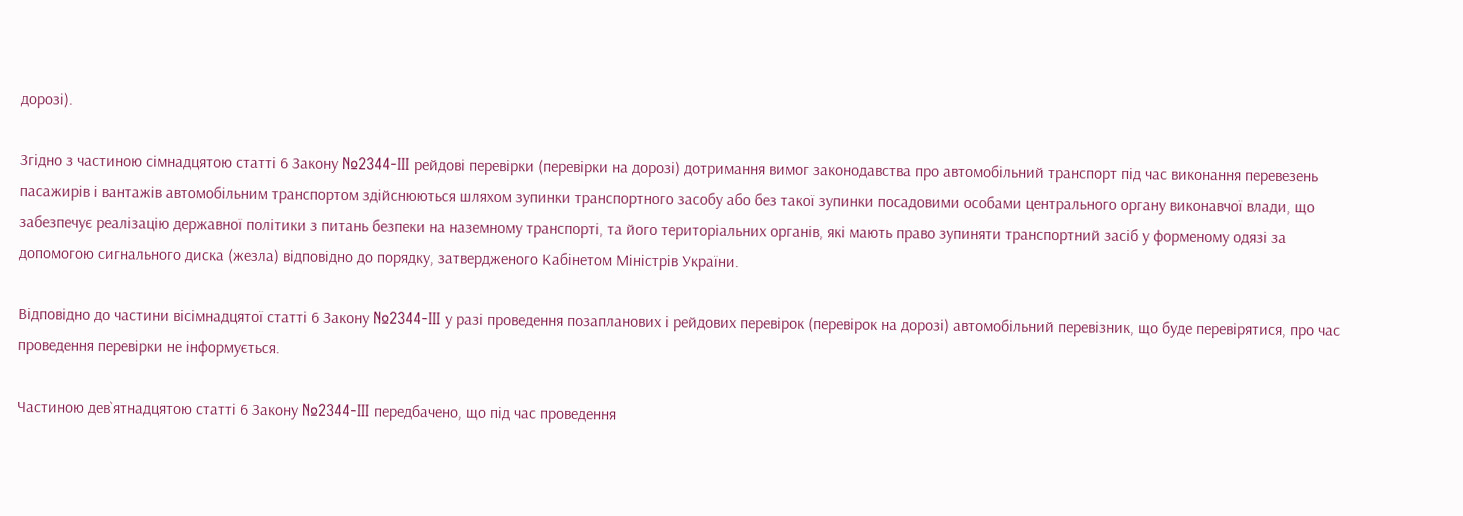дорозі).

Згідно з частиною сімнадцятою статті 6 Закону №2344-III рейдові перевірки (перевірки на дорозі) дотримання вимог законодавства про автомобільний транспорт під час виконання перевезень пасажирів і вантажів автомобільним транспортом здійснюються шляхом зупинки транспортного засобу або без такої зупинки посадовими особами центрального органу виконавчої влади, що забезпечує реалізацію державної політики з питань безпеки на наземному транспорті, та його територіальних органів, які мають право зупиняти транспортний засіб у форменому одязі за допомогою сигнального диска (жезла) відповідно до порядку, затвердженого Кабінетом Міністрів України.

Відповідно до частини вісімнадцятої статті 6 Закону №2344-III у разі проведення позапланових і рейдових перевірок (перевірок на дорозі) автомобільний перевізник, що буде перевірятися, про час проведення перевірки не інформується.

Частиною дев`ятнадцятою статті 6 Закону №2344-III передбачено, що під час проведення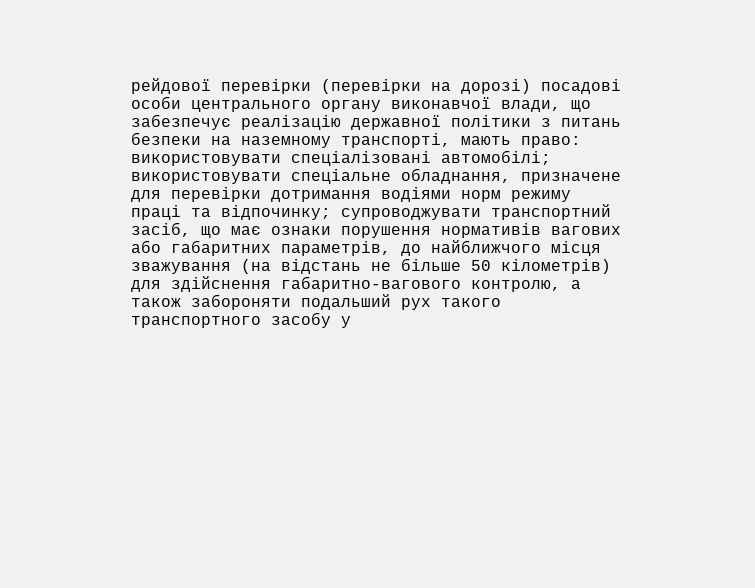рейдової перевірки (перевірки на дорозі) посадові особи центрального органу виконавчої влади, що забезпечує реалізацію державної політики з питань безпеки на наземному транспорті, мають право: використовувати спеціалізовані автомобілі; використовувати спеціальне обладнання, призначене для перевірки дотримання водіями норм режиму праці та відпочинку; супроводжувати транспортний засіб, що має ознаки порушення нормативів вагових або габаритних параметрів, до найближчого місця зважування (на відстань не більше 50 кілометрів) для здійснення габаритно-вагового контролю, а також забороняти подальший рух такого транспортного засобу у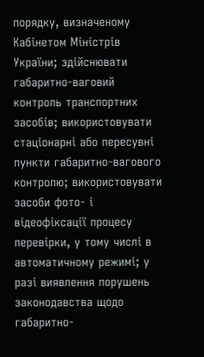порядку, визначеному Кабінетом Міністрів України; здійснювати габаритно-ваговий контроль транспортних засобів; використовувати стаціонарні або пересувні пункти габаритно-вагового контролю; використовувати засоби фото- і відеофіксації процесу перевірки, у тому числі в автоматичному режимі; у разі виявлення порушень законодавства щодо габаритно-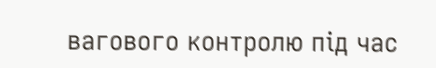вагового контролю під час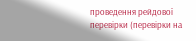проведення рейдової перевірки (перевірки на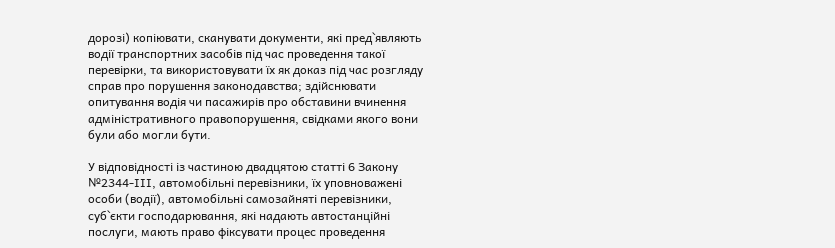дорозі) копіювати, сканувати документи, які пред`являють водії транспортних засобів під час проведення такої перевірки, та використовувати їх як доказ під час розгляду справ про порушення законодавства; здійснювати опитування водія чи пасажирів про обставини вчинення адміністративного правопорушення, свідками якого вони були або могли бути.

У відповідності із частиною двадцятою статті 6 Закону №2344-III, автомобільні перевізники, їх уповноважені особи (водії), автомобільні самозайняті перевізники, суб`єкти господарювання, які надають автостанційні послуги, мають право фіксувати процес проведення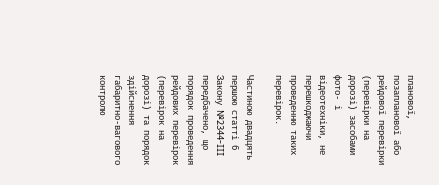планової, позапланової або рейдової перевірки (перевірки на дорозі) засобами фото- і відеотехніки, не перешкоджаючи проведенню таких перевірок.

Частиною двадцять першою статті 6 Закону №2344-III передбачено, що порядок проведення рейдових перевірок (перевірок на дорозі) та порядок здійснення габаритно-вагового контролю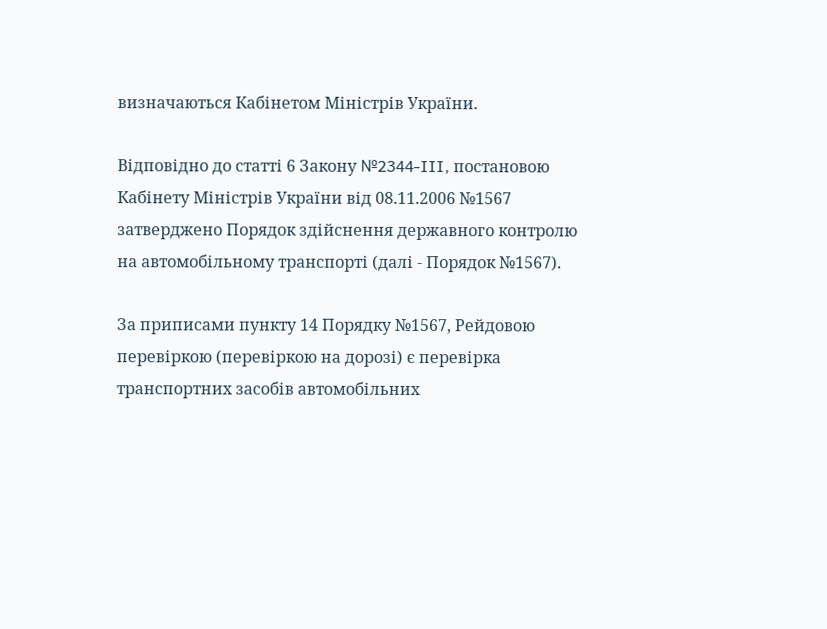визначаються Кабінетом Міністрів України.

Відповідно до статті 6 Закону №2344-III, постановою Кабінету Міністрів України від 08.11.2006 №1567 затверджено Порядок здійснення державного контролю на автомобільному транспорті (далі - Порядок №1567).

За приписами пункту 14 Порядку №1567, Рейдовою перевіркою (перевіркою на дорозі) є перевірка транспортних засобів автомобільних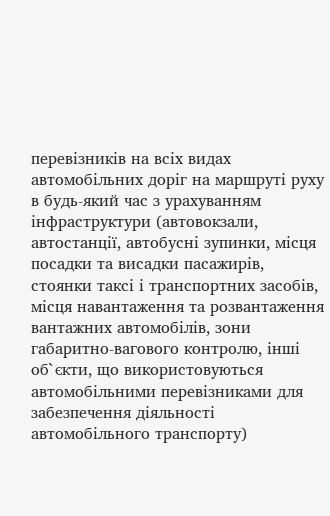перевізників на всіх видах автомобільних доріг на маршруті руху в будь-який час з урахуванням інфраструктури (автовокзали, автостанції, автобусні зупинки, місця посадки та висадки пасажирів, стоянки таксі і транспортних засобів, місця навантаження та розвантаження вантажних автомобілів, зони габаритно-вагового контролю, інші об`єкти, що використовуються автомобільними перевізниками для забезпечення діяльності автомобільного транспорту)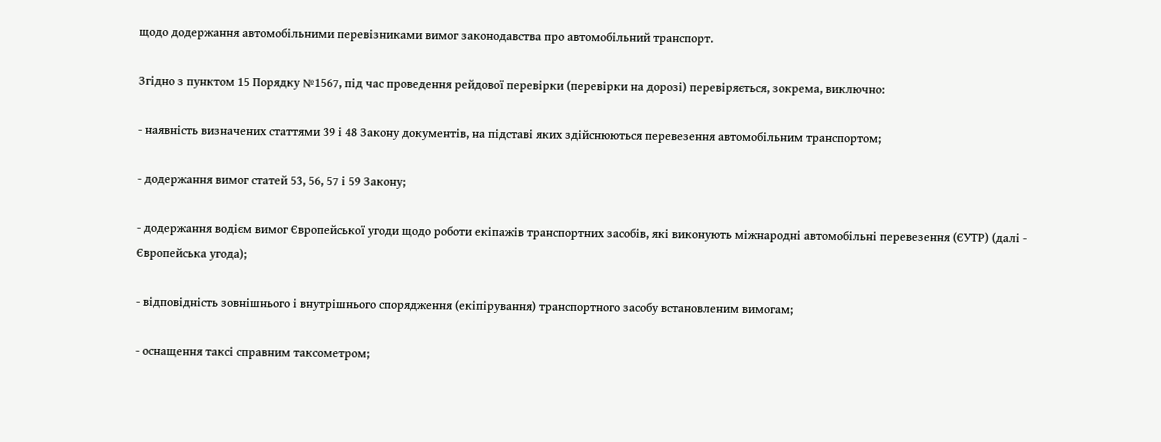щодо додержання автомобільними перевізниками вимог законодавства про автомобільний транспорт.

Згідно з пунктом 15 Порядку №1567, під час проведення рейдової перевірки (перевірки на дорозі) перевіряється, зокрема, виключно:

- наявність визначених статтями 39 і 48 Закону документів, на підставі яких здійснюються перевезення автомобільним транспортом;

- додержання вимог статей 53, 56, 57 і 59 Закону;

- додержання водієм вимог Європейської угоди щодо роботи екіпажів транспортних засобів, які виконують міжнародні автомобільні перевезення (ЄУТР) (далі - Європейська угода);

- відповідність зовнішнього і внутрішнього спорядження (екіпірування) транспортного засобу встановленим вимогам;

- оснащення таксі справним таксометром;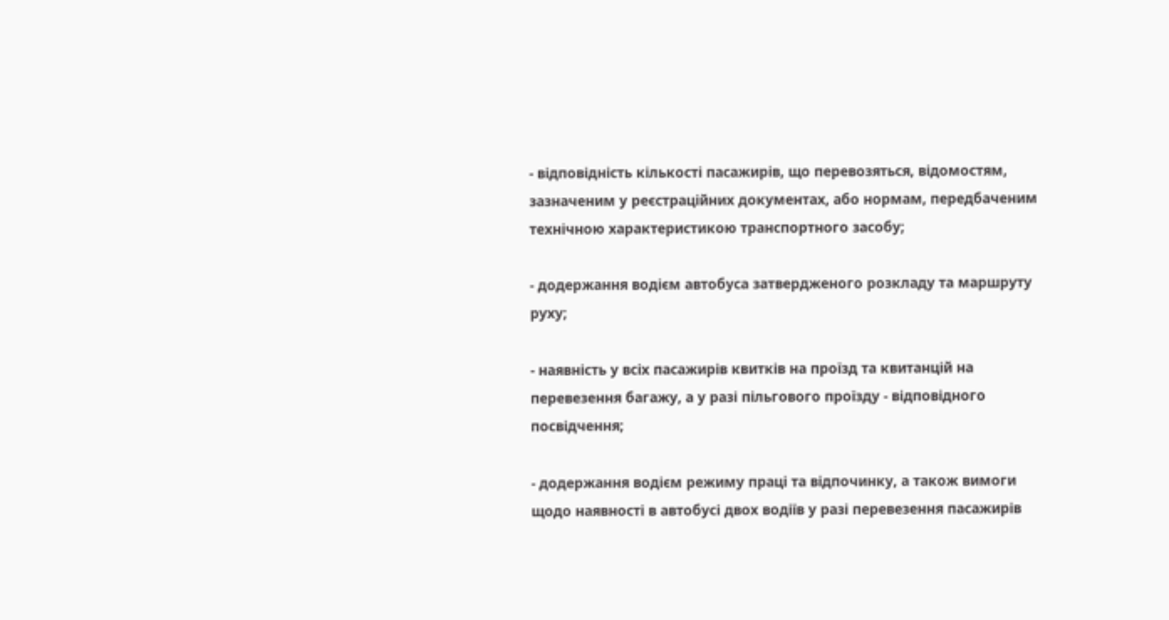- відповідність кількості пасажирів, що перевозяться, відомостям, зазначеним у реєстраційних документах, або нормам, передбаченим технічною характеристикою транспортного засобу;

- додержання водієм автобуса затвердженого розкладу та маршруту руху;

- наявність у всіх пасажирів квитків на проїзд та квитанцій на перевезення багажу, а у разі пільгового проїзду - відповідного посвідчення;

- додержання водієм режиму праці та відпочинку, а також вимоги щодо наявності в автобусі двох водіїв у разі перевезення пасажирів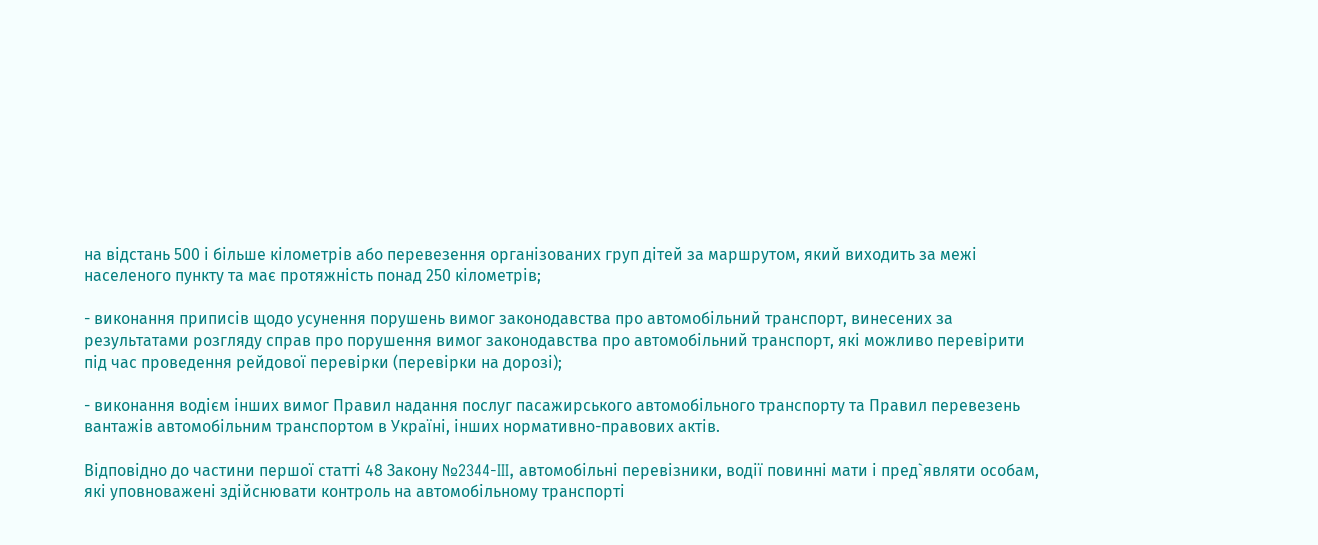на відстань 500 і більше кілометрів або перевезення організованих груп дітей за маршрутом, який виходить за межі населеного пункту та має протяжність понад 250 кілометрів;

- виконання приписів щодо усунення порушень вимог законодавства про автомобільний транспорт, винесених за результатами розгляду справ про порушення вимог законодавства про автомобільний транспорт, які можливо перевірити під час проведення рейдової перевірки (перевірки на дорозі);

- виконання водієм інших вимог Правил надання послуг пасажирського автомобільного транспорту та Правил перевезень вантажів автомобільним транспортом в Україні, інших нормативно-правових актів.

Відповідно до частини першої статті 48 Закону №2344-III, автомобільні перевізники, водії повинні мати і пред`являти особам, які уповноважені здійснювати контроль на автомобільному транспорті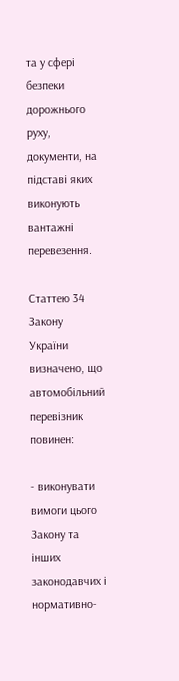та у сфері безпеки дорожнього руху, документи, на підставі яких виконують вантажні перевезення.

Статтею 34 Закону України визначено, що автомобільний перевізник повинен:

- виконувати вимоги цього Закону та інших законодавчих і нормативно-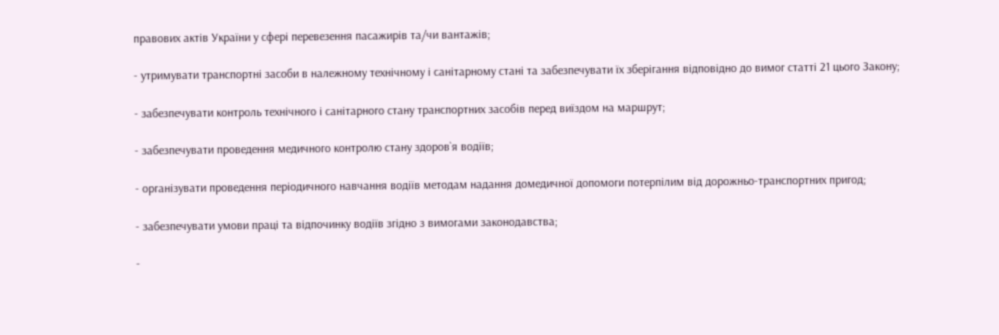правових актів України у сфері перевезення пасажирів та/чи вантажів;

- утримувати транспортні засоби в належному технічному і санітарному стані та забезпечувати їх зберігання відповідно до вимог статті 21 цього Закону;

- забезпечувати контроль технічного і санітарного стану транспортних засобів перед виїздом на маршрут;

- забезпечувати проведення медичного контролю стану здоров`я водіїв;

- організувати проведення періодичного навчання водіїв методам надання домедичної допомоги потерпілим від дорожньо-транспортних пригод;

- забезпечувати умови праці та відпочинку водіїв згідно з вимогами законодавства;

-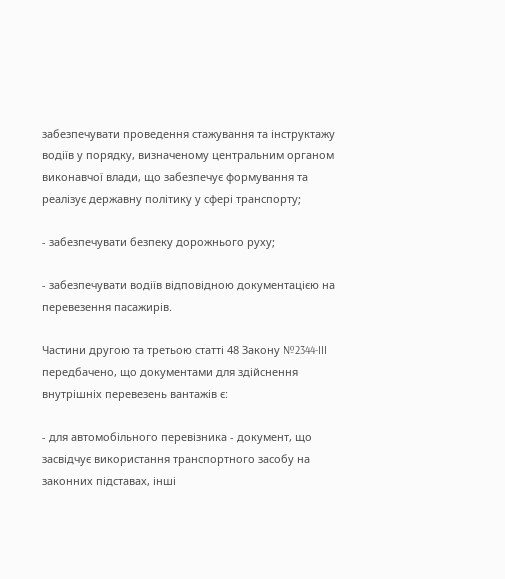забезпечувати проведення стажування та інструктажу водіїв у порядку, визначеному центральним органом виконавчої влади, що забезпечує формування та реалізує державну політику у сфері транспорту;

- забезпечувати безпеку дорожнього руху;

- забезпечувати водіїв відповідною документацією на перевезення пасажирів.

Частини другою та третьою статті 48 Закону №2344-III передбачено, що документами для здійснення внутрішніх перевезень вантажів є:

- для автомобільного перевізника - документ, що засвідчує використання транспортного засобу на законних підставах, інші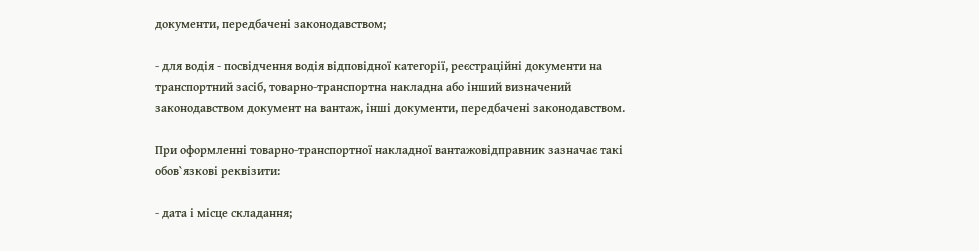документи, передбачені законодавством;

- для водія - посвідчення водія відповідної категорії, реєстраційні документи на транспортний засіб, товарно-транспортна накладна або інший визначений законодавством документ на вантаж, інші документи, передбачені законодавством.

При оформленні товарно-транспортної накладної вантажовідправник зазначає такі обов`язкові реквізити:

- дата і місце складання;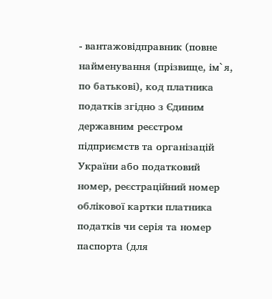- вантажовідправник (повне найменування (прізвище, ім`я, по батькові), код платника податків згідно з Єдиним державним реєстром підприємств та організацій України або податковий номер, реєстраційний номер облікової картки платника податків чи серія та номер паспорта (для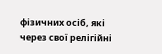фізичних осіб, які через свої релігійні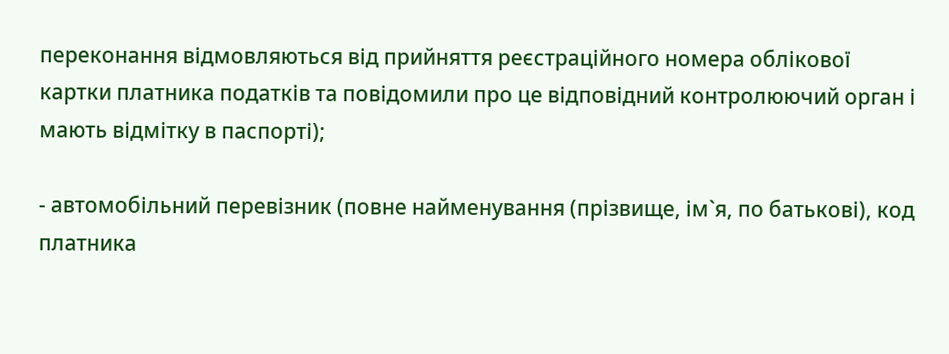переконання відмовляються від прийняття реєстраційного номера облікової картки платника податків та повідомили про це відповідний контролюючий орган і мають відмітку в паспорті);

- автомобільний перевізник (повне найменування (прізвище, ім`я, по батькові), код платника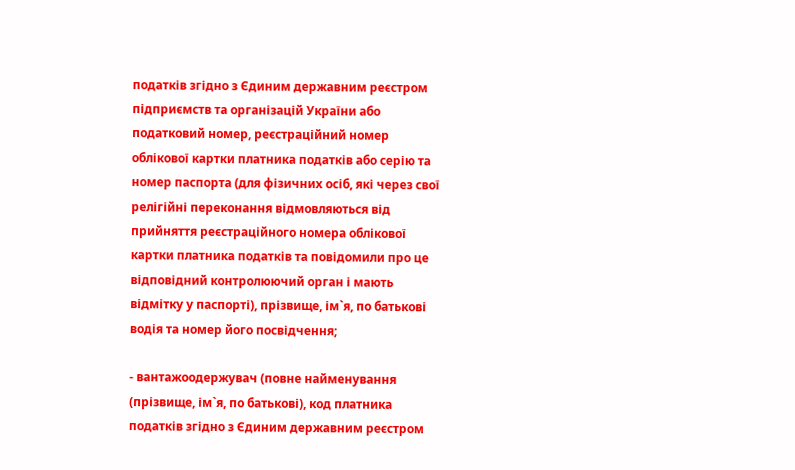податків згідно з Єдиним державним реєстром підприємств та організацій України або податковий номер, реєстраційний номер облікової картки платника податків або серію та номер паспорта (для фізичних осіб, які через свої релігійні переконання відмовляються від прийняття реєстраційного номера облікової картки платника податків та повідомили про це відповідний контролюючий орган і мають відмітку у паспорті), прізвище, ім`я, по батькові водія та номер його посвідчення;

- вантажоодержувач (повне найменування (прізвище, ім`я, по батькові), код платника податків згідно з Єдиним державним реєстром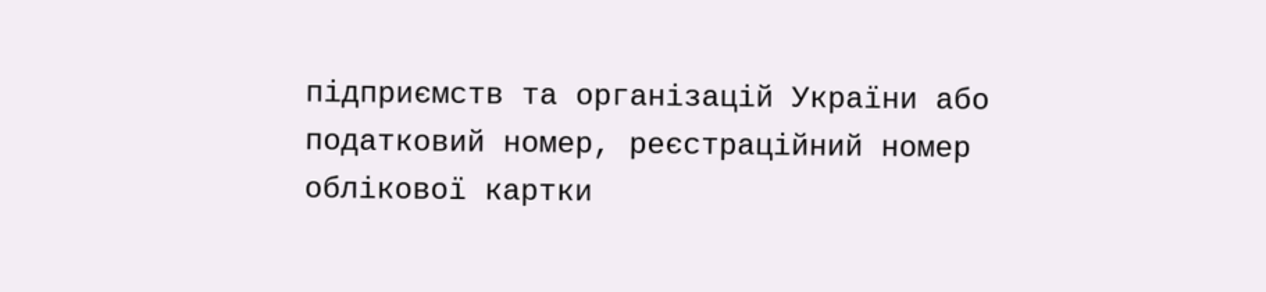підприємств та організацій України або податковий номер, реєстраційний номер облікової картки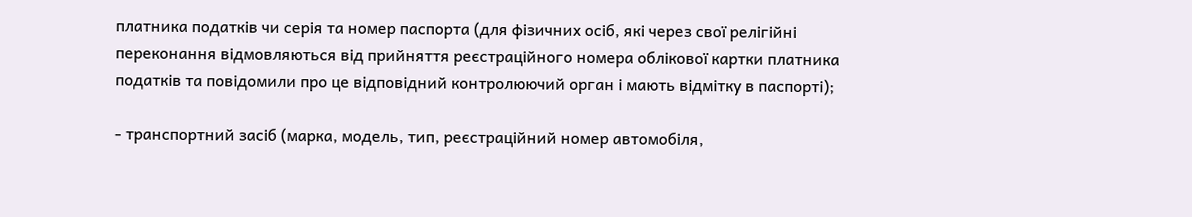платника податків чи серія та номер паспорта (для фізичних осіб, які через свої релігійні переконання відмовляються від прийняття реєстраційного номера облікової картки платника податків та повідомили про це відповідний контролюючий орган і мають відмітку в паспорті);

- транспортний засіб (марка, модель, тип, реєстраційний номер автомобіля,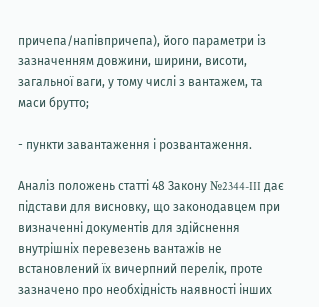причепа/напівпричепа), його параметри із зазначенням довжини, ширини, висоти, загальної ваги, у тому числі з вантажем, та маси брутто;

- пункти завантаження і розвантаження.

Аналіз положень статті 48 Закону №2344-III дає підстави для висновку, що законодавцем при визначенні документів для здійснення внутрішніх перевезень вантажів не встановлений їх вичерпний перелік, проте зазначено про необхідність наявності інших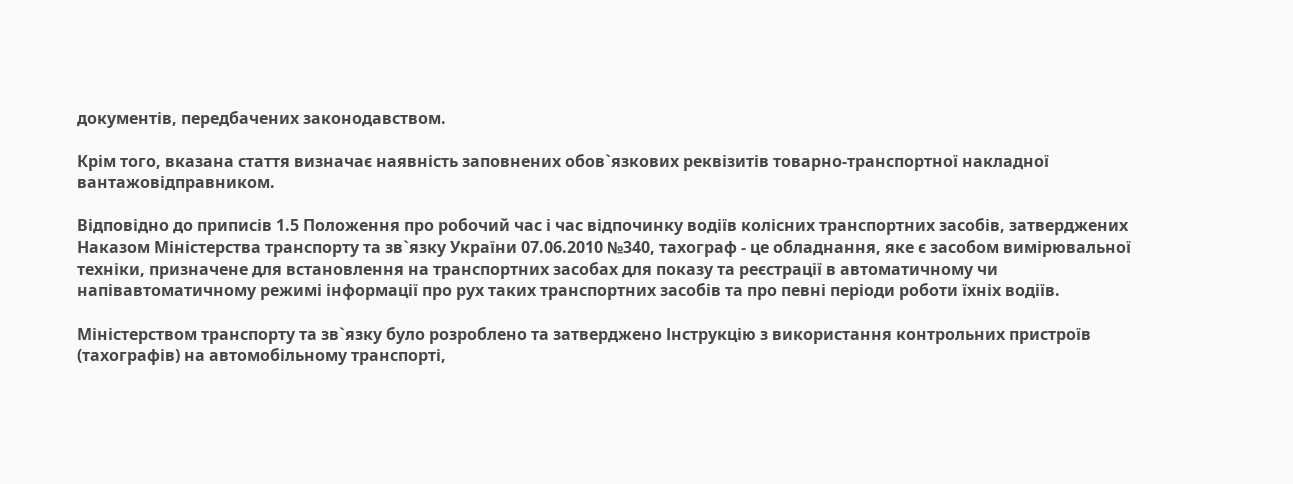документів, передбачених законодавством.

Крім того, вказана стаття визначає наявність заповнених обов`язкових реквізитів товарно-транспортної накладної вантажовідправником.

Відповідно до приписів 1.5 Положення про робочий час і час відпочинку водіїв колісних транспортних засобів, затверджених Наказом Міністерства транспорту та зв`язку України 07.06.2010 №340, тахограф - це обладнання, яке є засобом вимірювальної техніки, призначене для встановлення на транспортних засобах для показу та реєстрації в автоматичному чи напівавтоматичному режимі інформації про рух таких транспортних засобів та про певні періоди роботи їхніх водіїв.

Міністерством транспорту та зв`язку було розроблено та затверджено Інструкцію з використання контрольних пристроїв (тахографів) на автомобільному транспорті,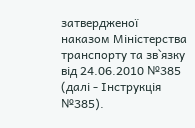затвердженої наказом Міністерства транспорту та зв`язку від 24.06.2010 №385 (далі - Інструкція №385).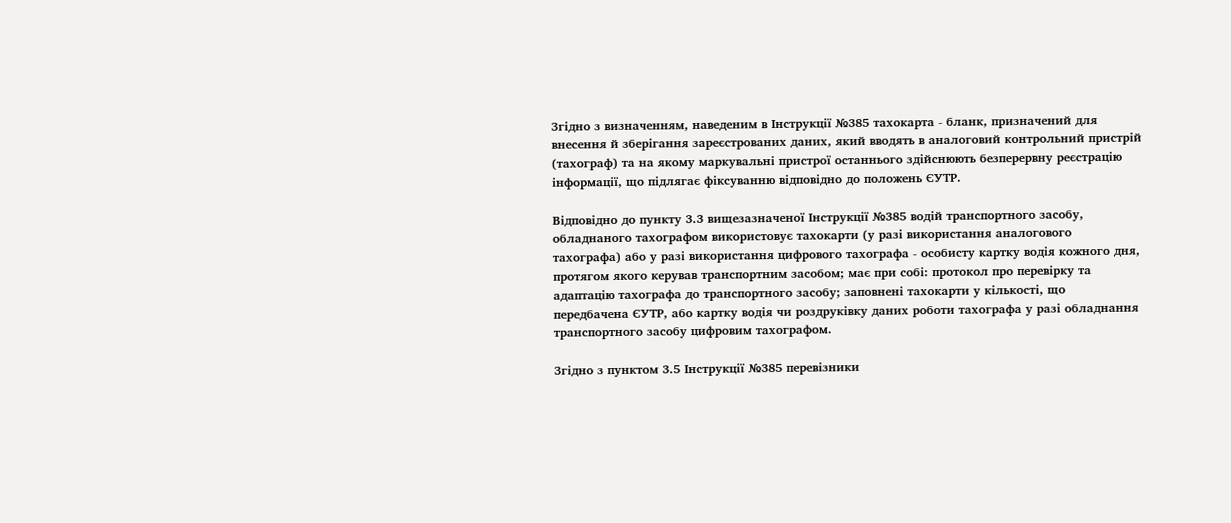Згідно з визначенням, наведеним в Інструкції №385 тахокарта - бланк, призначений для внесення й зберігання зареєстрованих даних, який вводять в аналоговий контрольний пристрій (тахограф) та на якому маркувальні пристрої останнього здійснюють безперервну реєстрацію інформації, що підлягає фіксуванню відповідно до положень ЄУТР.

Відповідно до пункту 3.3 вищезазначеної Інструкції №385 водій транспортного засобу, обладнаного тахографом використовує тахокарти (у разі використання аналогового тахографа) або у разі використання цифрового тахографа - особисту картку водія кожного дня, протягом якого керував транспортним засобом; має при собі: протокол про перевірку та адаптацію тахографа до транспортного засобу; заповнені тахокарти у кількості, що передбачена ЄУТР, або картку водія чи роздруківку даних роботи тахографа у разі обладнання транспортного засобу цифровим тахографом.

Згідно з пунктом 3.5 Інструкції №385 перевізники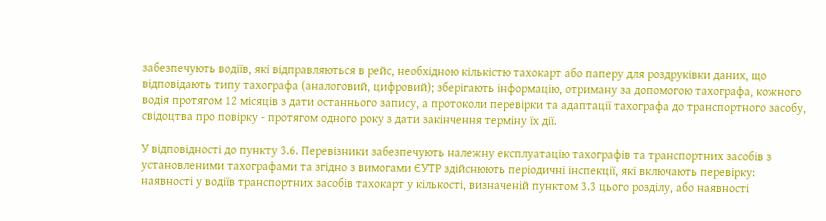забезпечують водіїв, які відправляються в рейс, необхідною кількістю тахокарт або паперу для роздруківки даних, що відповідають типу тахографа (аналоговий, цифровий); зберігають інформацію, отриману за допомогою тахографа, кожного водія протягом 12 місяців з дати останнього запису, а протоколи перевірки та адаптації тахографа до транспортного засобу, свідоцтва про повірку - протягом одного року з дати закінчення терміну їх дії.

У відповідності до пункту 3.6. Перевізники забезпечують належну експлуатацію тахографів та транспортних засобів з установленими тахографами та згідно з вимогами ЄУТР здійснюють періодичні інспекції, які включають перевірку: наявності у водіїв транспортних засобів тахокарт у кількості, визначеній пунктом 3.3 цього розділу, або наявності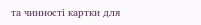та чинності картки для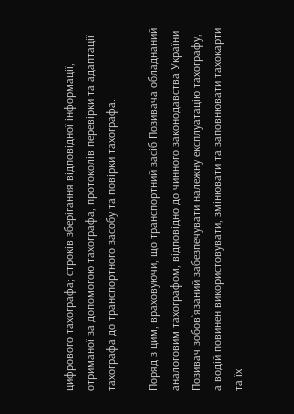цифрового тахографа; строків зберігання відповідної інформації, отриманої за допомогою тахографа, протоколів перевірки та адаптації тахографа до транспортного засобу та повірки тахографа.

Поряд з цим, враховуючи, що транспортний засіб Позивача обладнаний аналоговим тахографом, відповідно до чинного законодавства України Позивач зобов`язаний забезпечувати належну експлуатацію тахографу, а водій повинен використовувати, змінювати та заповнювати тахокарти та їх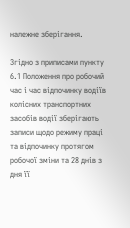належне зберігання.

Згідно з приписами пункту 6.1 Положення про робочий час і час відпочинку водіїв колісних транспортних засобів водії зберігають записи щодо режиму праці та відпочинку протягом робочої зміни та 28 днів з дня її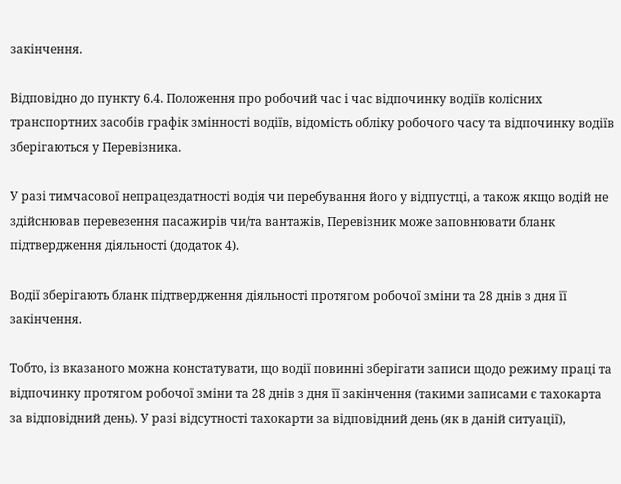закінчення.

Відповідно до пункту 6.4. Положення про робочий час і час відпочинку водіїв колісних транспортних засобів графік змінності водіїв, відомість обліку робочого часу та відпочинку водіїв зберігаються у Перевізника.

У разі тимчасової непрацездатності водія чи перебування його у відпустці, а також якщо водій не здійснював перевезення пасажирів чи/та вантажів, Перевізник може заповнювати бланк підтвердження діяльності (додаток 4).

Водії зберігають бланк підтвердження діяльності протягом робочої зміни та 28 днів з дня її закінчення.

Тобто, із вказаного можна констатувати, що водії повинні зберігати записи щодо режиму праці та відпочинку протягом робочої зміни та 28 днів з дня її закінчення (такими записами є тахокарта за відповідний день). У разі відсутності тахокарти за відповідний день (як в даній ситуації),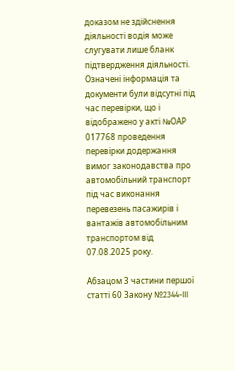доказом не здійснення діяльності водія може слугувати лише бланк підтвердження діяльності. Означені інформація та документи були відсутні під час перевірки, що і відображено у акті №ОАР 017768 проведення перевірки додержання вимог законодавства про автомобільний транспорт під час виконання перевезень пасажирів і вантажів автомобільним транспортом від 07.08.2025 року.

Абзацом 3 частини першої статті 60 Закону №2344-III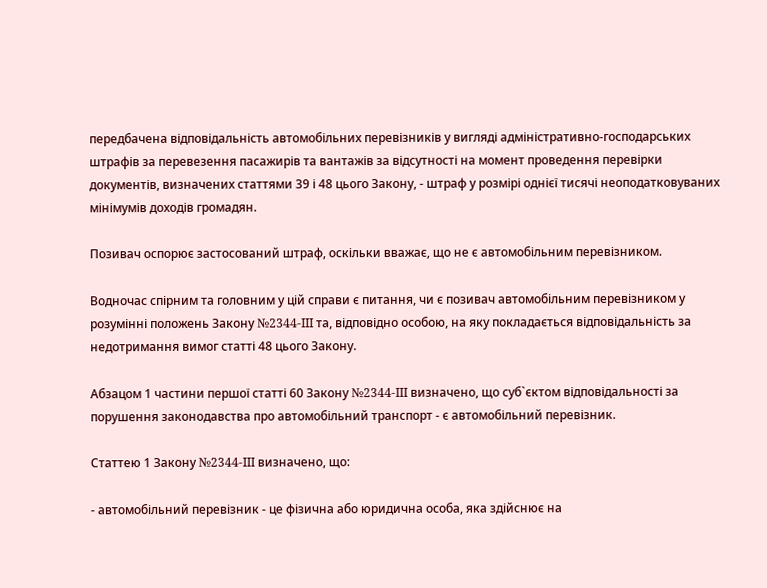передбачена відповідальність автомобільних перевізників у вигляді адміністративно-господарських штрафів за перевезення пасажирів та вантажів за відсутності на момент проведення перевірки документів, визначених статтями 39 і 48 цього Закону, - штраф у розмірі однієї тисячі неоподатковуваних мінімумів доходів громадян.

Позивач оспорює застосований штраф, оскільки вважає, що не є автомобільним перевізником.

Водночас спірним та головним у цій справи є питання, чи є позивач автомобільним перевізником у розумінні положень Закону №2344-III та, відповідно особою, на яку покладається відповідальність за недотримання вимог статті 48 цього Закону.

Абзацом 1 частини першої статті 60 Закону №2344-III визначено, що суб`єктом відповідальності за порушення законодавства про автомобільний транспорт - є автомобільний перевізник.

Статтею 1 Закону №2344-III визначено, що:

- автомобільний перевізник - це фізична або юридична особа, яка здійснює на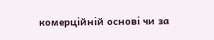комерційній основі чи за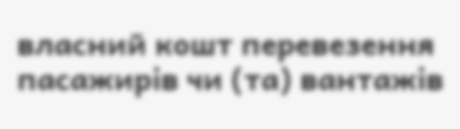власний кошт перевезення пасажирів чи (та) вантажів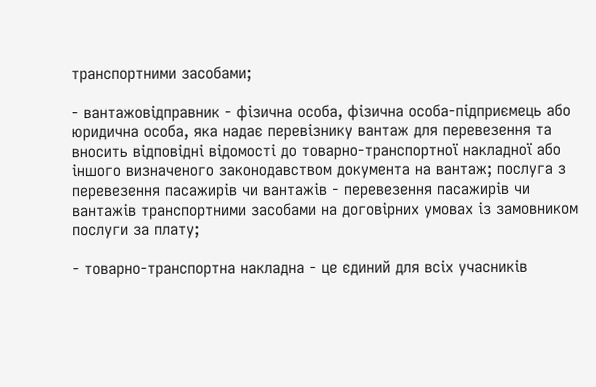транспортними засобами;

- вантажовідправник - фізична особа, фізична особа-підприємець або юридична особа, яка надає перевізнику вантаж для перевезення та вносить відповідні відомості до товарно-транспортної накладної або іншого визначеного законодавством документа на вантаж; послуга з перевезення пасажирів чи вантажів - перевезення пасажирів чи вантажів транспортними засобами на договірних умовах із замовником послуги за плату;

- товарно-транспортна накладна - це єдиний для всіх учасників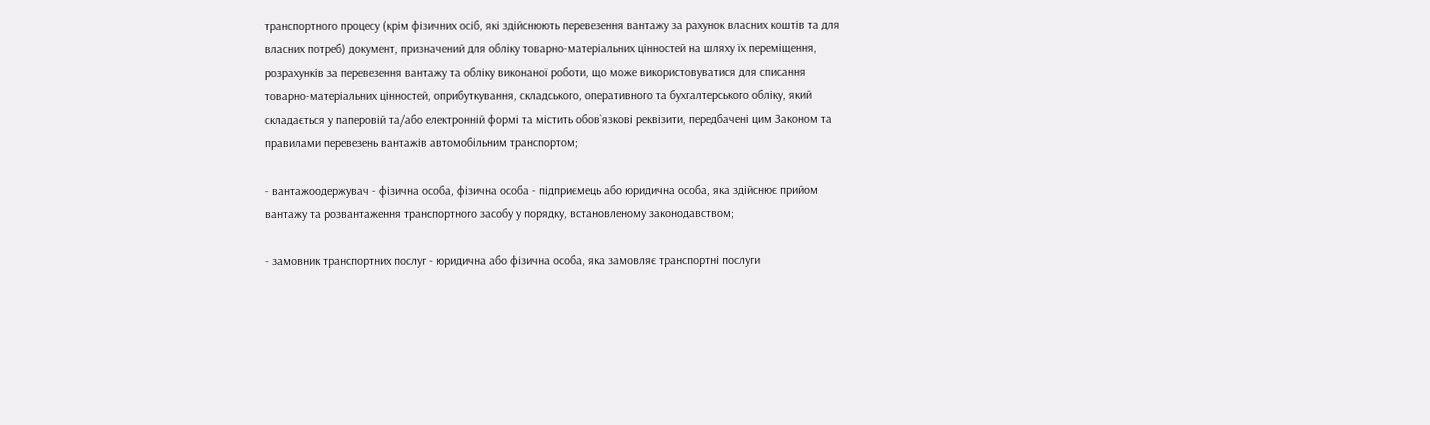транспортного процесу (крім фізичних осіб, які здійснюють перевезення вантажу за рахунок власних коштів та для власних потреб) документ, призначений для обліку товарно-матеріальних цінностей на шляху їх переміщення, розрахунків за перевезення вантажу та обліку виконаної роботи, що може використовуватися для списання товарно-матеріальних цінностей, оприбуткування, складського, оперативного та бухгалтерського обліку, який складається у паперовій та/або електронній формі та містить обов`язкові реквізити, передбачені цим Законом та правилами перевезень вантажів автомобільним транспортом;

- вантажоодержувач - фізична особа, фізична особа - підприємець або юридична особа, яка здійснює прийом вантажу та розвантаження транспортного засобу у порядку, встановленому законодавством;

- замовник транспортних послуг - юридична або фізична особа, яка замовляє транспортні послуги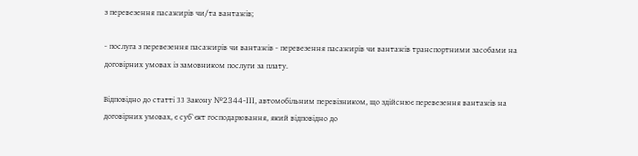з перевезення пасажирів чи/та вантажів;

- послуга з перевезення пасажирів чи вантажів - перевезення пасажирів чи вантажів транспортними засобами на договірних умовах із замовником послуги за плату.

Відповідно до статті 33 Закону №2344-III, автомобільним перевізником, що здійснює перевезення вантажів на договірних умовах, є суб`єкт господарювання, який відповідно до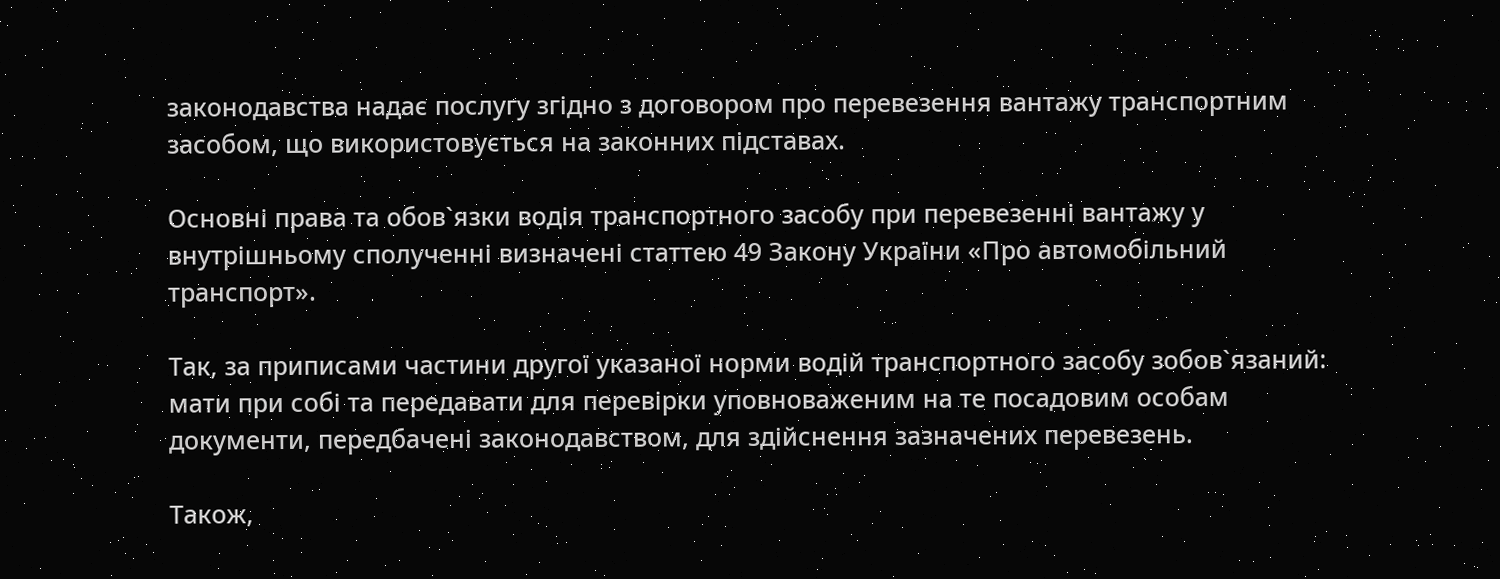законодавства надає послугу згідно з договором про перевезення вантажу транспортним засобом, що використовується на законних підставах.

Основні права та обов`язки водія транспортного засобу при перевезенні вантажу у внутрішньому сполученні визначені статтею 49 Закону України «Про автомобільний транспорт».

Так, за приписами частини другої указаної норми водій транспортного засобу зобов`язаний: мати при собі та передавати для перевірки уповноваженим на те посадовим особам документи, передбачені законодавством, для здійснення зазначених перевезень.

Також,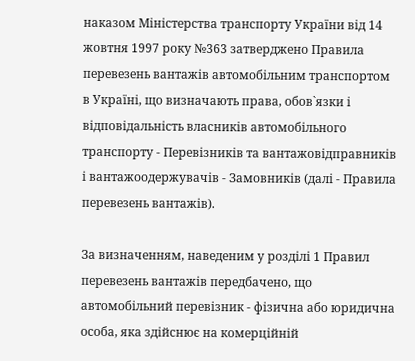наказом Міністерства транспорту України від 14 жовтня 1997 року №363 затверджено Правила перевезень вантажів автомобільним транспортом в Україні, що визначають права, обов`язки і відповідальність власників автомобільного транспорту - Перевізників та вантажовідправників і вантажоодержувачів - Замовників (далі - Правила перевезень вантажів).

За визначенням, наведеним у розділі 1 Правил перевезень вантажів передбачено, що автомобільний перевізник - фізична або юридична особа, яка здійснює на комерційній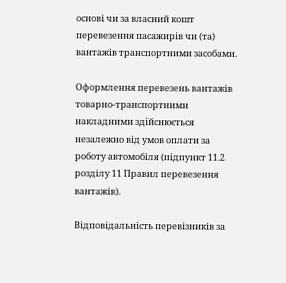основі чи за власний кошт перевезення пасажирів чи (та) вантажів транспортними засобами.

Оформлення перевезень вантажів товарно-транспортними накладними здійснюється незалежно від умов оплати за роботу автомобіля (підпункт 11.2 розділу 11 Правил перевезення вантажів).

Відповідальність перевізників за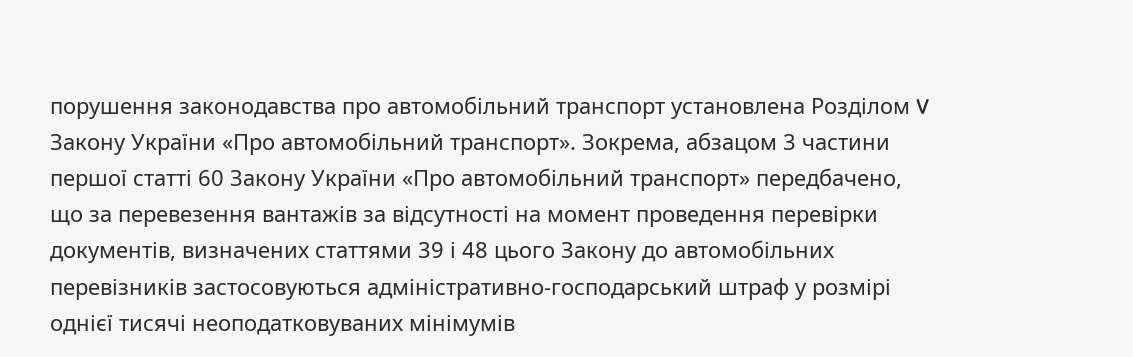порушення законодавства про автомобільний транспорт установлена Розділом V Закону України «Про автомобільний транспорт». Зокрема, абзацом 3 частини першої статті 60 Закону України «Про автомобільний транспорт» передбачено, що за перевезення вантажів за відсутності на момент проведення перевірки документів, визначених статтями 39 і 48 цього Закону до автомобільних перевізників застосовуються адміністративно-господарський штраф у розмірі однієї тисячі неоподатковуваних мінімумів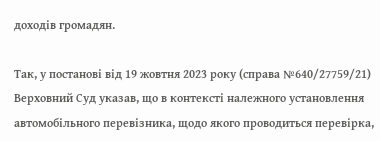доходів громадян.

Так, у постанові від 19 жовтня 2023 року (справа №640/27759/21) Верховний Суд указав, що в контексті належного установлення автомобільного перевізника, щодо якого проводиться перевірка,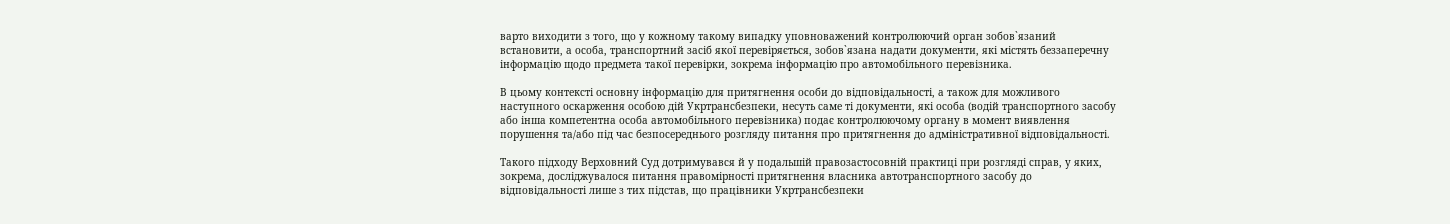варто виходити з того, що у кожному такому випадку уповноважений контролюючий орган зобов`язаний встановити, а особа, транспортний засіб якої перевіряється, зобов`язана надати документи, які містять беззаперечну інформацію щодо предмета такої перевірки, зокрема інформацію про автомобільного перевізника.

В цьому контексті основну інформацію для притягнення особи до відповідальності, а також для можливого наступного оскарження особою дій Укртрансбезпеки, несуть саме ті документи, які особа (водій транспортного засобу або інша компетентна особа автомобільного перевізника) подає контролюючому органу в момент виявлення порушення та/або під час безпосереднього розгляду питання про притягнення до адміністративної відповідальності.

Такого підходу Верховний Суд дотримувався й у подальшій правозастосовній практиці при розгляді справ, у яких, зокрема, досліджувалося питання правомірності притягнення власника автотранспортного засобу до відповідальності лише з тих підстав, що працівники Укртрансбезпеки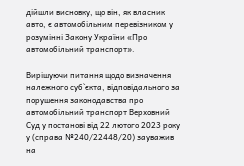дійшли висновку, що він, як власник авто, є автомобільним перевізником у розумінні Закону України «Про автомобільний транспорт».

Вирішуючи питання щодо визначення належного суб`єкта, відповідального за порушення законодавства про автомобільний транспорт Верховний Суд у постанові від 22 лютого 2023 року у (справа №240/22448/20) зауважив на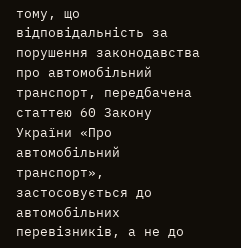тому, що відповідальність за порушення законодавства про автомобільний транспорт, передбачена статтею 60 Закону України «Про автомобільний транспорт», застосовується до автомобільних перевізників, а не до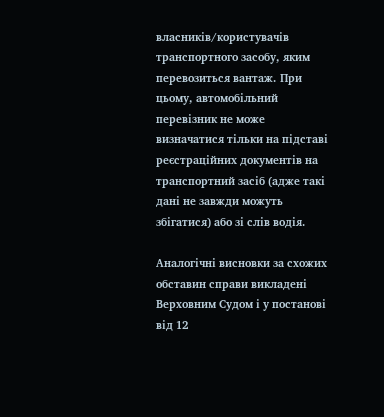власників/користувачів транспортного засобу, яким перевозиться вантаж. При цьому, автомобільний перевізник не може визначатися тільки на підставі реєстраційних документів на транспортний засіб (адже такі дані не завжди можуть збігатися) або зі слів водія.

Аналогічні висновки за схожих обставин справи викладені Верховним Судом і у постанові від 12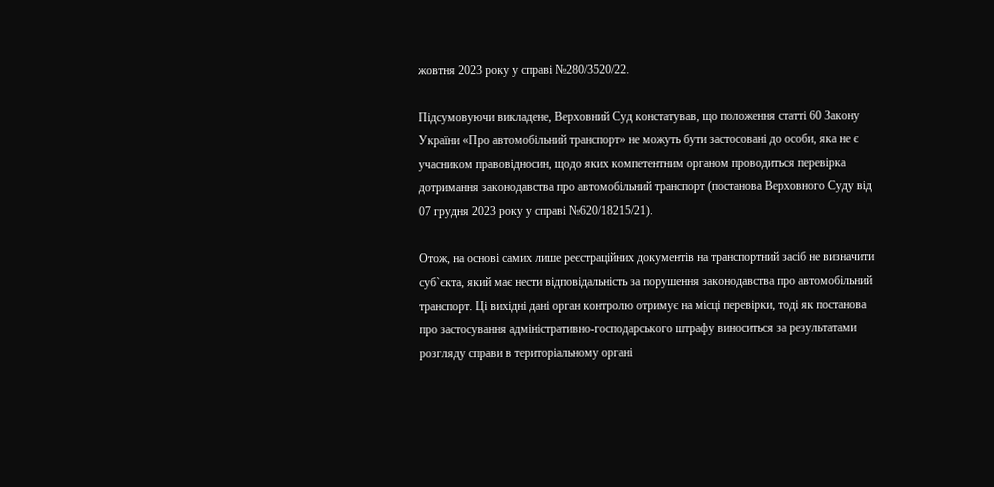жовтня 2023 року у справі №280/3520/22.

Підсумовуючи викладене, Верховний Суд констатував, що положення статті 60 Закону України «Про автомобільний транспорт» не можуть бути застосовані до особи, яка не є учасником правовідносин, щодо яких компетентним органом проводиться перевірка дотримання законодавства про автомобільний транспорт (постанова Верховного Суду від 07 грудня 2023 року у справі №620/18215/21).

Отож, на основі самих лише реєстраційних документів на транспортний засіб не визначити суб`єкта, який має нести відповідальність за порушення законодавства про автомобільний транспорт. Ці вихідні дані орган контролю отримує на місці перевірки, тоді як постанова про застосування адміністративно-господарського штрафу виноситься за результатами розгляду справи в територіальному органі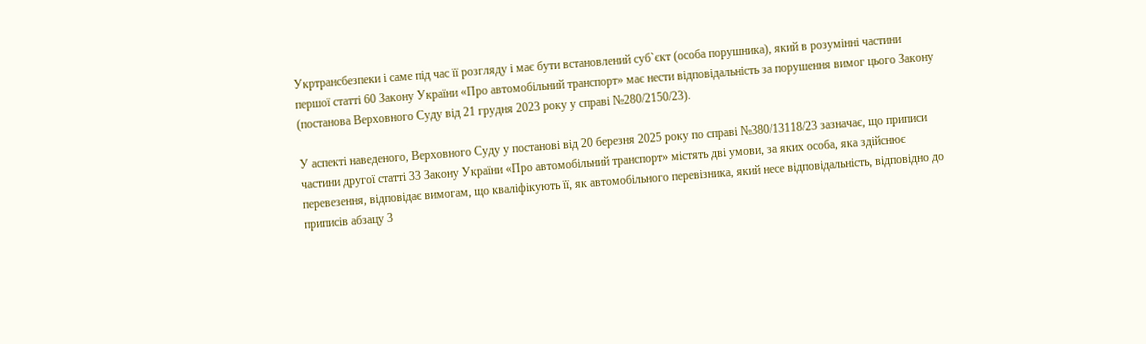Укртрансбезпеки і саме під час її розгляду і має бути встановлений суб`єкт (особа порушника), який в розумінні частини першої статті 60 Закону України «Про автомобільний транспорт» має нести відповідальність за порушення вимог цього Закону (постанова Верховного Суду від 21 грудня 2023 року у справі №280/2150/23).

У аспекті наведеного, Верховного Суду у постанові від 20 березня 2025 року по справі №380/13118/23 зазначає, що приписи частини другої статті 33 Закону України «Про автомобільний транспорт» містять дві умови, за яких особа, яка здійснює перевезення, відповідає вимогам, що кваліфікують її, як автомобільного перевізника, який несе відповідальність, відповідно до приписів абзацу 3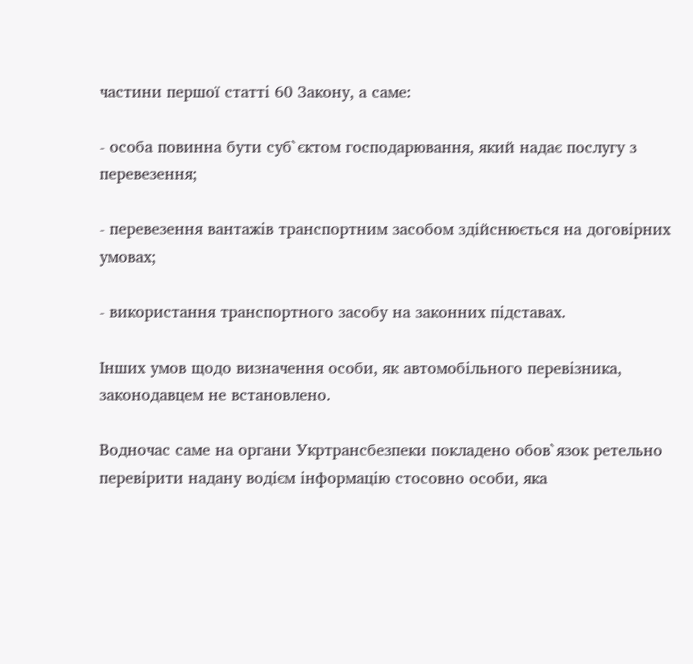частини першої статті 60 Закону, а саме:

- особа повинна бути суб`єктом господарювання, який надає послугу з перевезення;

- перевезення вантажів транспортним засобом здійснюється на договірних умовах;

- використання транспортного засобу на законних підставах.

Інших умов щодо визначення особи, як автомобільного перевізника, законодавцем не встановлено.

Водночас саме на органи Укртрансбезпеки покладено обов`язок ретельно перевірити надану водієм інформацію стосовно особи, яка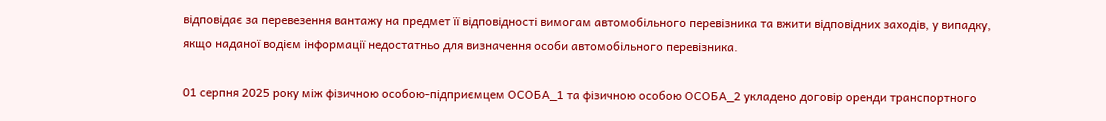відповідає за перевезення вантажу на предмет її відповідності вимогам автомобільного перевізника та вжити відповідних заходів, у випадку, якщо наданої водієм інформації недостатньо для визначення особи автомобільного перевізника.

01 серпня 2025 року між фізичною особою-підприємцем ОСОБА_1 та фізичною особою ОСОБА_2 укладено договір оренди транспортного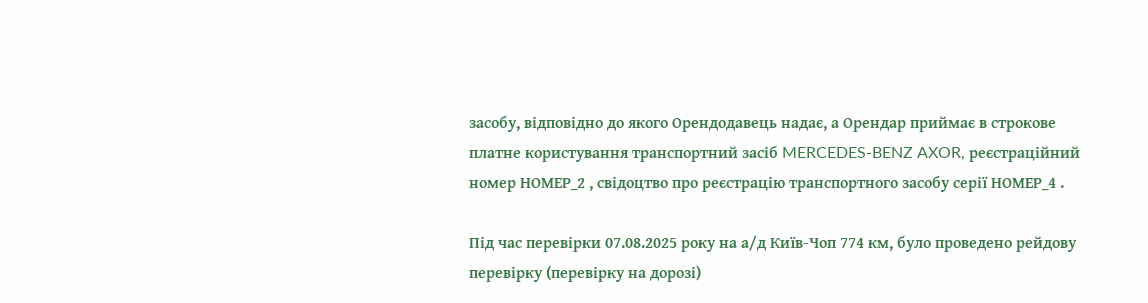засобу, відповідно до якого Орендодавець надає, а Орендар приймає в строкове платне користування транспортний засіб MERCEDES-BENZ AXOR, реєстраційний номер НОМЕР_2 , свідоцтво про реєстрацію транспортного засобу серії НОМЕР_4 .

Під час перевірки 07.08.2025 року на а/д Київ-Чоп 774 км, було проведено рейдову перевірку (перевірку на дорозі)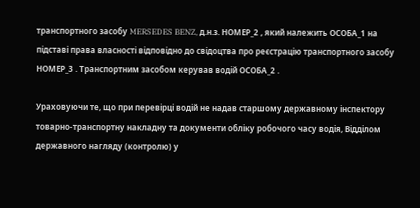транспортного засобу MERSEDES BENZ, д.н.з. НОМЕР_2 , який належить ОСОБА_1 на підставі права власності відповідно до свідоцтва про реєстрацію транспортного засобу НОМЕР_3 . Транспортним засобом керував водій ОСОБА_2 .

Ураховуючи те, що при перевірці водій не надав старшому державному інспектору товарно-транспортну накладну та документи обліку робочого часу водія, Відділом державного нагляду (контролю) у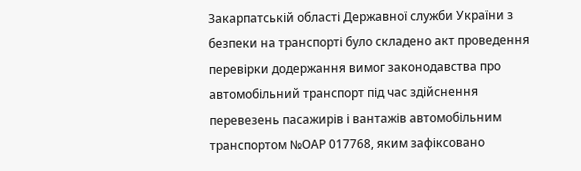Закарпатській області Державної служби України з безпеки на транспорті було складено акт проведення перевірки додержання вимог законодавства про автомобільний транспорт під час здійснення перевезень пасажирів і вантажів автомобільним транспортом №ОАР 017768, яким зафіксовано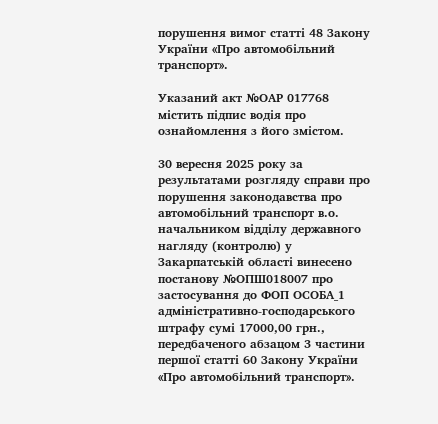порушення вимог статті 48 Закону України «Про автомобільний транспорт».

Указаний акт №ОАР 017768 містить підпис водія про ознайомлення з його змістом.

30 вересня 2025 року за результатами розгляду справи про порушення законодавства про автомобільний транспорт в.о. начальником відділу державного нагляду (контролю) у Закарпатській області винесено постанову №ОПШ018007 про застосування до ФОП ОСОБА_1 адміністративно-господарського штрафу сумі 17000,00 грн., передбаченого абзацом 3 частини першої статті 60 Закону України «Про автомобільний транспорт».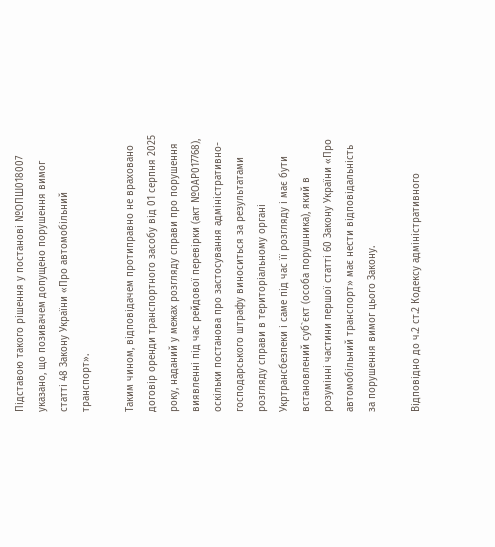Підставою такого рішення у постанові №ОПШ018007 указано, що позивачем допущено порушення вимог статті 48 Закону України «Про автомобільний транспорт».

Таким чином, відповідачем протиправно не враховано договір оренди транспортного засобу від 01 серпня 2025 року, наданий у межах розгляду справи про порушення виявленні під час рейдової перевірки (акт №ОАР017768), оскільки постанова про застосування адміністративно-господарського штрафу виноситься за результатами розгляду справи в територіальному органі Укртрансбезпеки і саме під час її розгляду і має бути встановлений суб`єкт (особа порушника), який в розумінні частини першої статті 60 Закону України «Про автомобільний транспорт» має нести відповідальність за порушення вимог цього Закону.

Відповідно до ч.2 ст.2 Кодексу адміністративного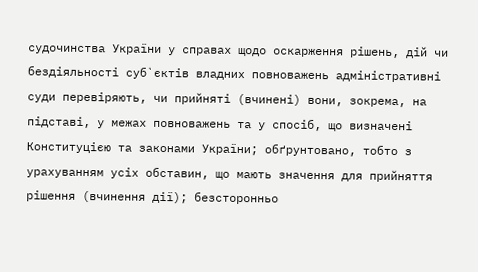судочинства України у справах щодо оскарження рішень, дій чи бездіяльності суб`єктів владних повноважень адміністративні суди перевіряють, чи прийняті (вчинені) вони, зокрема, на підставі, у межах повноважень та у спосіб, що визначені Конституцією та законами України; обґрунтовано, тобто з урахуванням усіх обставин, що мають значення для прийняття рішення (вчинення дії); безсторонньо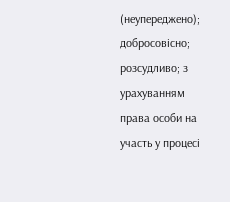(неупереджено); добросовісно; розсудливо; з урахуванням права особи на участь у процесі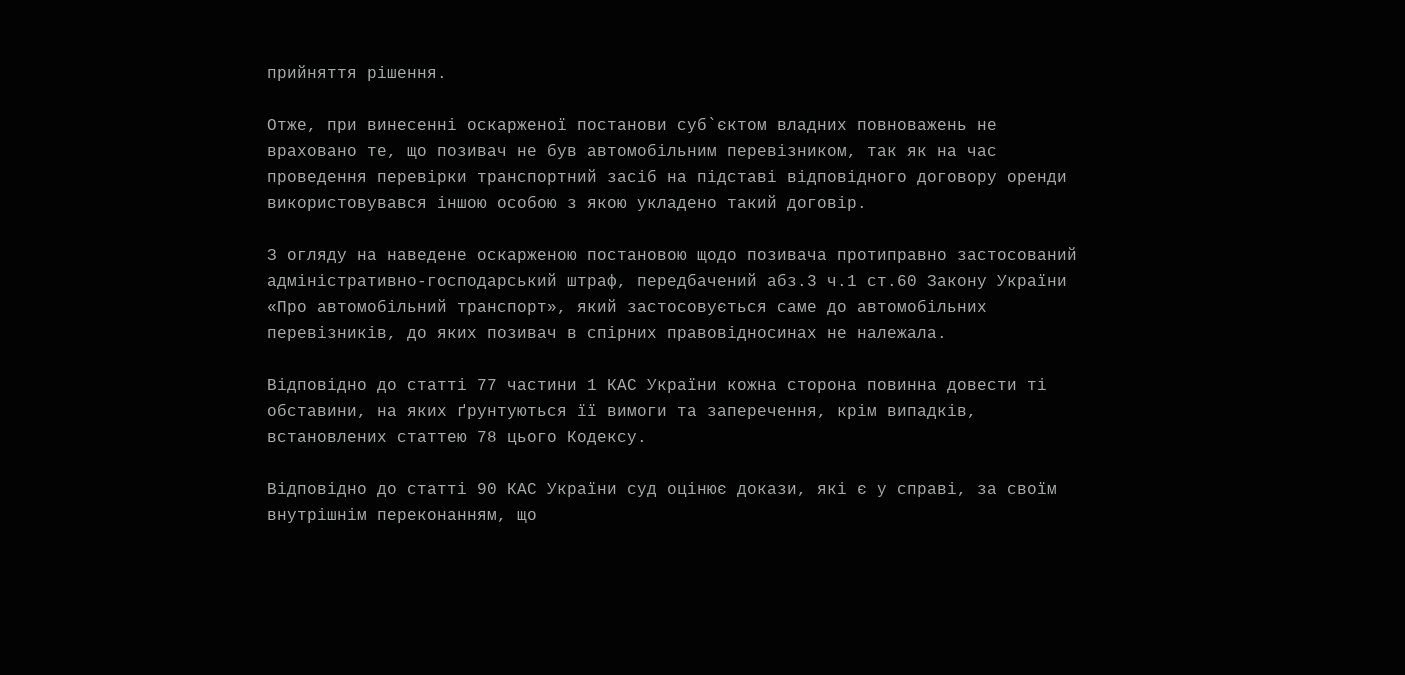прийняття рішення.

Отже, при винесенні оскарженої постанови суб`єктом владних повноважень не враховано те, що позивач не був автомобільним перевізником, так як на час проведення перевірки транспортний засіб на підставі відповідного договору оренди використовувався іншою особою з якою укладено такий договір.

З огляду на наведене оскарженою постановою щодо позивача протиправно застосований адміністративно-господарський штраф, передбачений абз.3 ч.1 ст.60 Закону України «Про автомобільний транспорт», який застосовується саме до автомобільних перевізників, до яких позивач в спірних правовідносинах не належала.

Відповідно до статті 77 частини 1 КАС України кожна сторона повинна довести ті обставини, на яких ґрунтуються її вимоги та заперечення, крім випадків, встановлених статтею 78 цього Кодексу.

Відповідно до статті 90 КАС України суд оцінює докази, які є у справі, за своїм внутрішнім переконанням, що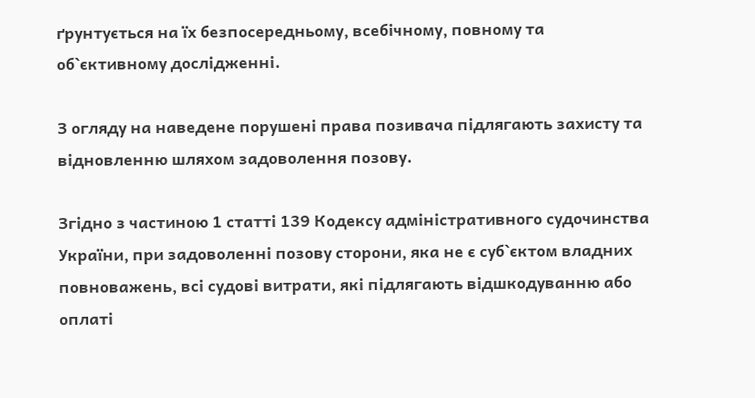ґрунтується на їх безпосередньому, всебічному, повному та об`єктивному дослідженні.

З огляду на наведене порушені права позивача підлягають захисту та відновленню шляхом задоволення позову.

Згідно з частиною 1 статті 139 Кодексу адміністративного судочинства України, при задоволенні позову сторони, яка не є суб`єктом владних повноважень, всі судові витрати, які підлягають відшкодуванню або оплаті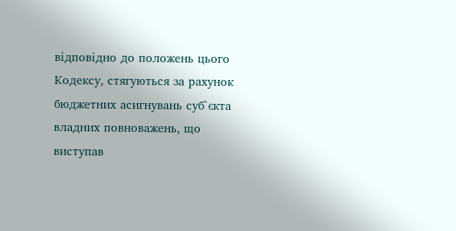відповідно до положень цього Кодексу, стягуються за рахунок бюджетних асигнувань суб`єкта владних повноважень, що виступав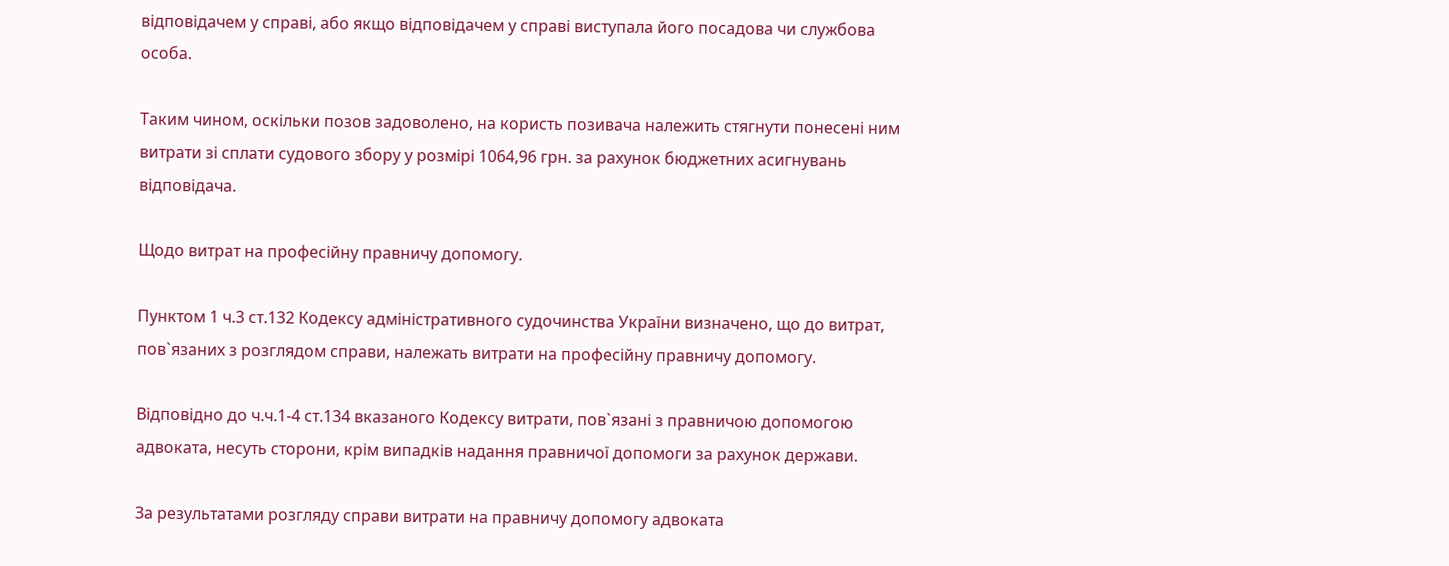відповідачем у справі, або якщо відповідачем у справі виступала його посадова чи службова особа.

Таким чином, оскільки позов задоволено, на користь позивача належить стягнути понесені ним витрати зі сплати судового збору у розмірі 1064,96 грн. за рахунок бюджетних асигнувань відповідача.

Щодо витрат на професійну правничу допомогу.

Пунктом 1 ч.3 ст.132 Кодексу адміністративного судочинства України визначено, що до витрат, пов`язаних з розглядом справи, належать витрати на професійну правничу допомогу.

Відповідно до ч.ч.1-4 ст.134 вказаного Кодексу витрати, пов`язані з правничою допомогою адвоката, несуть сторони, крім випадків надання правничої допомоги за рахунок держави.

За результатами розгляду справи витрати на правничу допомогу адвоката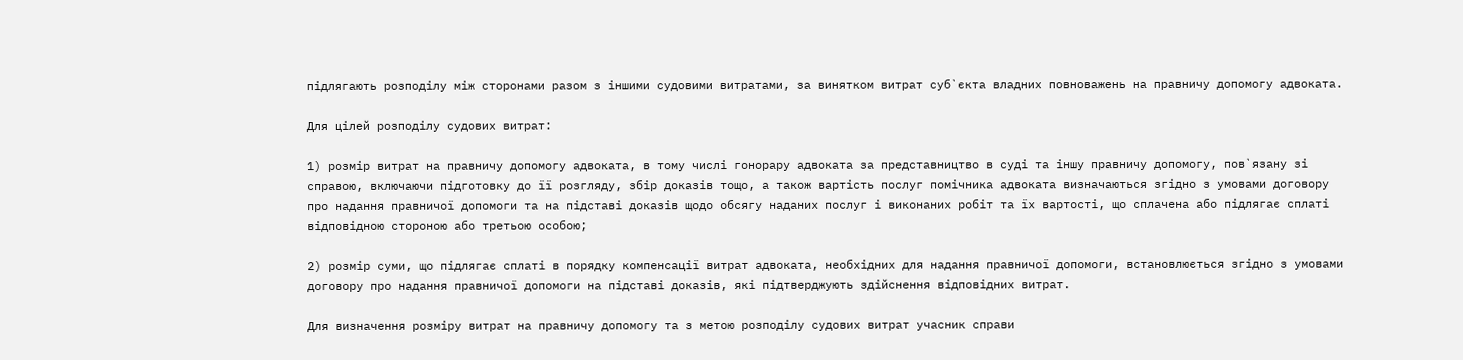підлягають розподілу між сторонами разом з іншими судовими витратами, за винятком витрат суб`єкта владних повноважень на правничу допомогу адвоката.

Для цілей розподілу судових витрат:

1) розмір витрат на правничу допомогу адвоката, в тому числі гонорару адвоката за представництво в суді та іншу правничу допомогу, пов`язану зі справою, включаючи підготовку до її розгляду, збір доказів тощо, а також вартість послуг помічника адвоката визначаються згідно з умовами договору про надання правничої допомоги та на підставі доказів щодо обсягу наданих послуг і виконаних робіт та їх вартості, що сплачена або підлягає сплаті відповідною стороною або третьою особою;

2) розмір суми, що підлягає сплаті в порядку компенсації витрат адвоката, необхідних для надання правничої допомоги, встановлюється згідно з умовами договору про надання правничої допомоги на підставі доказів, які підтверджують здійснення відповідних витрат.

Для визначення розміру витрат на правничу допомогу та з метою розподілу судових витрат учасник справи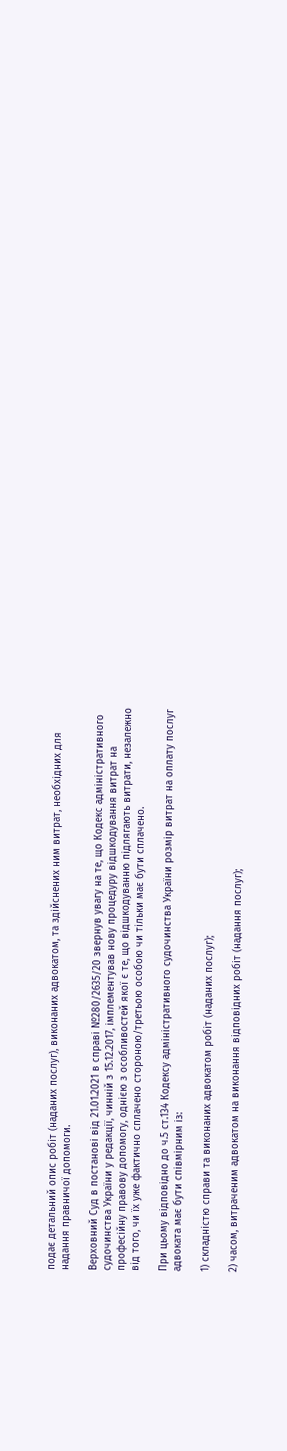подає детальний опис робіт (наданих послуг), виконаних адвокатом, та здійснених ним витрат, необхідних для надання правничої допомоги.

Верховний Суд в постанові від 21.01.2021 в справі №280/2635/20 звернув увагу на те, що Кодекс адміністративного судочинства України у редакції, чинній з 15.12.2017, імплементував нову процедуру відшкодування витрат на професійну правову допомогу, однією з особливостей якої є те, що відшкодуванню підлягають витрати, незалежно від того, чи їх уже фактично сплачено стороною/третьою особою чи тільки має бути сплачено.

При цьому відповідно до ч.5 ст.134 Кодексу адміністративного судочинства України розмір витрат на оплату послуг адвоката має бути співмірним із:

1) складністю справи та виконаних адвокатом робіт (наданих послуг);

2) часом, витраченим адвокатом на виконання відповідних робіт (надання послуг);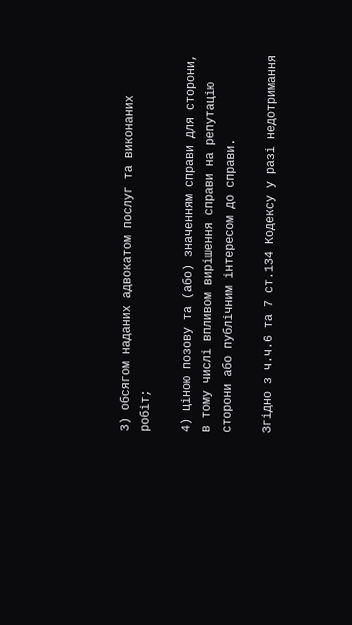3) обсягом наданих адвокатом послуг та виконаних робіт;

4) ціною позову та (або) значенням справи для сторони, в тому числі впливом вирішення справи на репутацію сторони або публічним інтересом до справи.

Згідно з ч.ч.6 та 7 ст.134 Кодексу у разі недотримання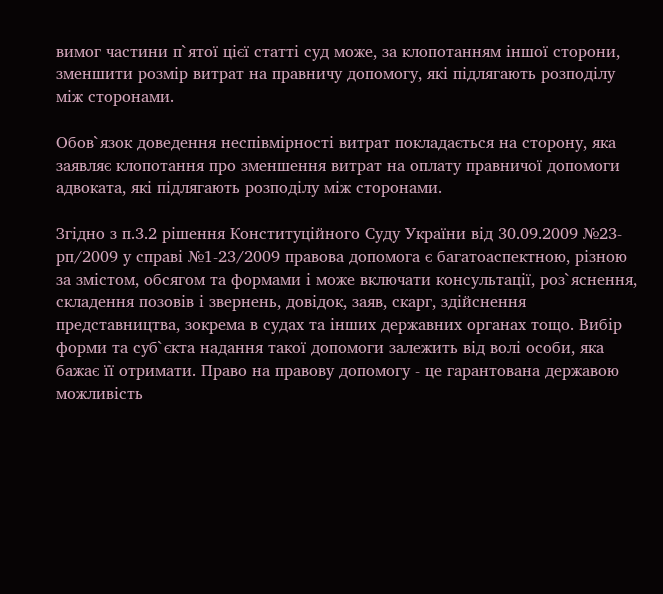вимог частини п`ятої цієї статті суд може, за клопотанням іншої сторони, зменшити розмір витрат на правничу допомогу, які підлягають розподілу між сторонами.

Обов`язок доведення неспівмірності витрат покладається на сторону, яка заявляє клопотання про зменшення витрат на оплату правничої допомоги адвоката, які підлягають розподілу між сторонами.

Згідно з п.3.2 рішення Конституційного Суду України від 30.09.2009 №23-рп/2009 у справі №1-23/2009 правова допомога є багатоаспектною, різною за змістом, обсягом та формами і може включати консультації, роз`яснення, складення позовів і звернень, довідок, заяв, скарг, здійснення представництва, зокрема в судах та інших державних органах тощо. Вибір форми та суб`єкта надання такої допомоги залежить від волі особи, яка бажає її отримати. Право на правову допомогу - це гарантована державою можливість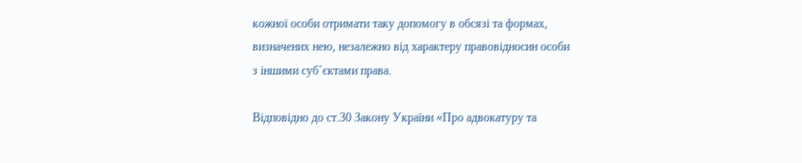кожної особи отримати таку допомогу в обсязі та формах, визначених нею, незалежно від характеру правовідносин особи з іншими суб`єктами права.

Відповідно до ст.30 Закону України «Про адвокатуру та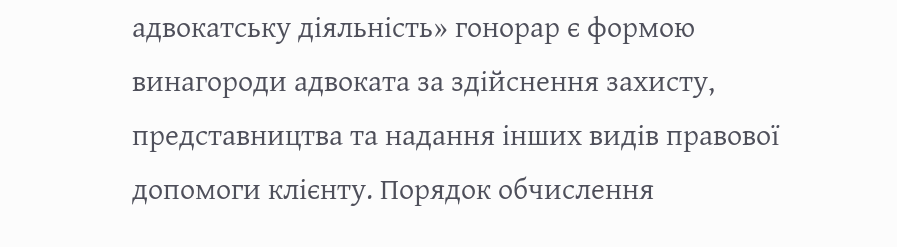адвокатську діяльність» гонорар є формою винагороди адвоката за здійснення захисту, представництва та надання інших видів правової допомоги клієнту. Порядок обчислення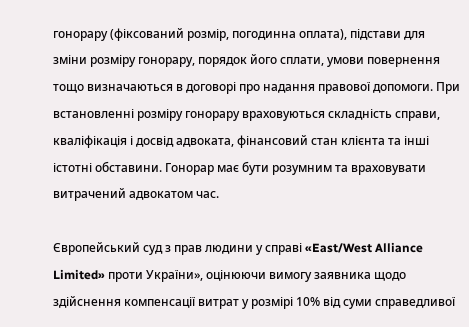гонорару (фіксований розмір, погодинна оплата), підстави для зміни розміру гонорару, порядок його сплати, умови повернення тощо визначаються в договорі про надання правової допомоги. При встановленні розміру гонорару враховуються складність справи, кваліфікація і досвід адвоката, фінансовий стан клієнта та інші істотні обставини. Гонорар має бути розумним та враховувати витрачений адвокатом час.

Європейський суд з прав людини у справі «East/West Alliance Limited» проти України», оцінюючи вимогу заявника щодо здійснення компенсації витрат у розмірі 10% від суми справедливої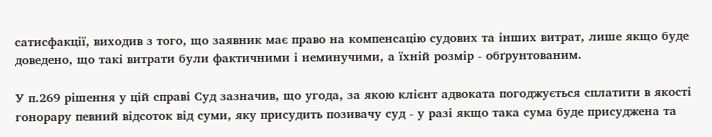сатисфакції, виходив з того, що заявник має право на компенсацію судових та інших витрат, лише якщо буде доведено, що такі витрати були фактичними і неминучими, а їхній розмір - обґрунтованим.

У п.269 рішення у цій справі Суд зазначив, що угода, за якою клієнт адвоката погоджується сплатити в якості гонорару певний відсоток від суми, яку присудить позивачу суд - у разі якщо така сума буде присуджена та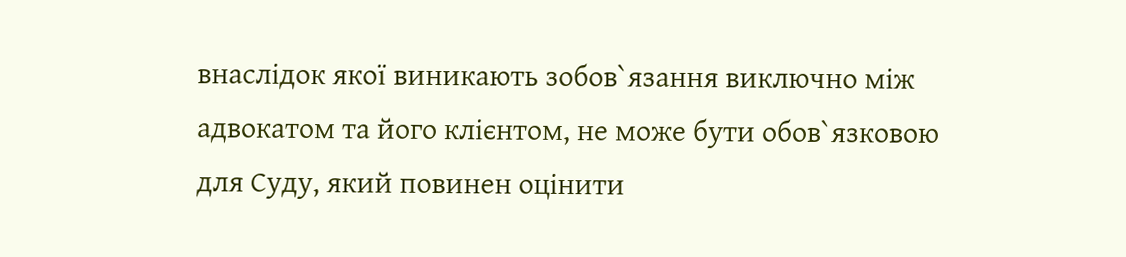внаслідок якої виникають зобов`язання виключно між адвокатом та його клієнтом, не може бути обов`язковою для Суду, який повинен оцінити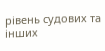рівень судових та інших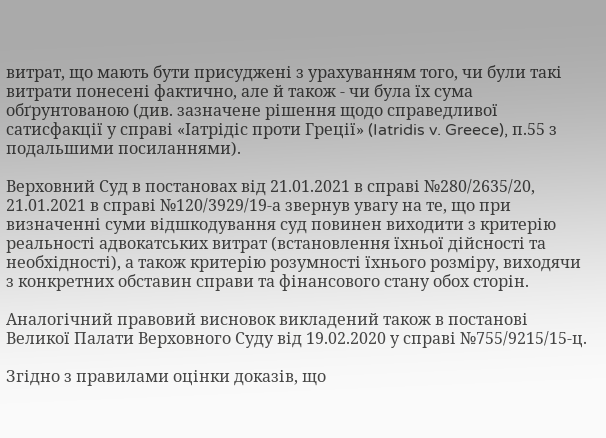витрат, що мають бути присуджені з урахуванням того, чи були такі витрати понесені фактично, але й також - чи була їх сума обґрунтованою (див. зазначене рішення щодо справедливої сатисфакції у справі «Іатрідіс проти Греції» (Iatridis v. Greece), п.55 з подальшими посиланнями).

Верховний Суд в постановах від 21.01.2021 в справі №280/2635/20, 21.01.2021 в справі №120/3929/19-а звернув увагу на те, що при визначенні суми відшкодування суд повинен виходити з критерію реальності адвокатських витрат (встановлення їхньої дійсності та необхідності), а також критерію розумності їхнього розміру, виходячи з конкретних обставин справи та фінансового стану обох сторін.

Аналогічний правовий висновок викладений також в постанові Великої Палати Верховного Суду від 19.02.2020 у справі №755/9215/15-ц.

Згідно з правилами оцінки доказів, що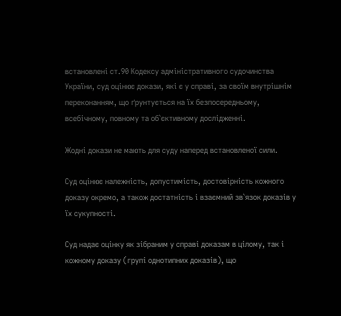встановлені ст.90 Кодексу адміністративного судочинства України, суд оцінює докази, які є у справі, за своїм внутрішнім переконанням, що ґрунтується на їх безпосередньому, всебічному, повному та об`єктивному дослідженні.

Жодні докази не мають для суду наперед встановленої сили.

Суд оцінює належність, допустимість, достовірність кожного доказу окремо, а також достатність і взаємний зв`язок доказів у їх сукупності.

Суд надає оцінку як зібраним у справі доказам в цілому, так і кожному доказу (групі однотипних доказів), що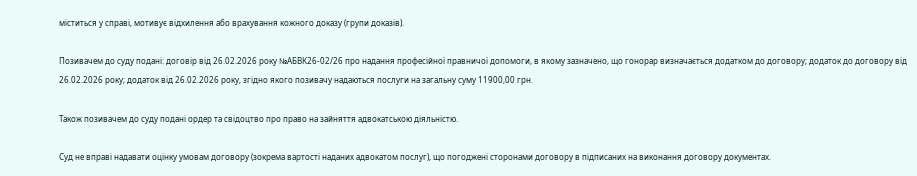міститься у справі, мотивує відхилення або врахування кожного доказу (групи доказів).

Позивачем до суду подані: договір від 26.02.2026 року №АБВК26-02/26 про надання професійної правничої допомоги, в якому зазначено, що гонорар визначається додатком до договору; додаток до договору від 26.02.2026 року; додаток від 26.02.2026 року, згідно якого позивачу надаються послуги на загальну суму 11900,00 грн.

Також позивачем до суду подані ордер та свідоцтво про право на зайняття адвокатською діяльністю.

Суд не вправі надавати оцінку умовам договору (зокрема вартості наданих адвокатом послуг), що погоджені сторонами договору в підписаних на виконання договору документах.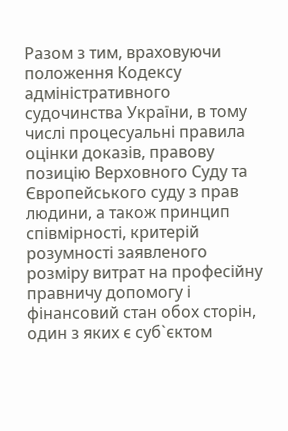Разом з тим, враховуючи положення Кодексу адміністративного судочинства України, в тому числі процесуальні правила оцінки доказів, правову позицію Верховного Суду та Європейського суду з прав людини, а також принцип співмірності, критерій розумності заявленого розміру витрат на професійну правничу допомогу і фінансовий стан обох сторін, один з яких є суб`єктом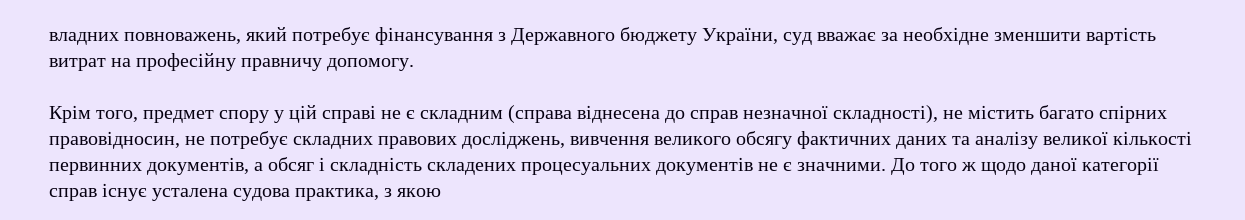владних повноважень, який потребує фінансування з Державного бюджету України, суд вважає за необхідне зменшити вартість витрат на професійну правничу допомогу.

Крім того, предмет спору у цій справі не є складним (справа віднесена до справ незначної складності), не містить багато спірних правовідносин, не потребує складних правових досліджень, вивчення великого обсягу фактичних даних та аналізу великої кількості первинних документів, а обсяг і складність складених процесуальних документів не є значними. До того ж щодо даної категорії справ існує усталена судова практика, з якою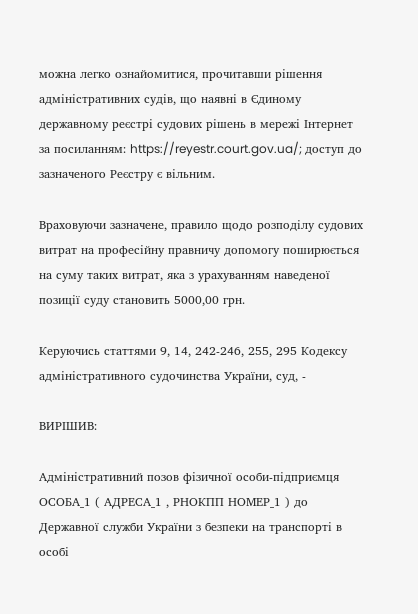можна легко ознайомитися, прочитавши рішення адміністративних судів, що наявні в Єдиному державному реєстрі судових рішень в мережі Інтернет за посиланням: https://reyestr.court.gov.ua/; доступ до зазначеного Реєстру є вільним.

Враховуючи зазначене, правило щодо розподілу судових витрат на професійну правничу допомогу поширюється на суму таких витрат, яка з урахуванням наведеної позиції суду становить 5000,00 грн.

Керуючись статтями 9, 14, 242-246, 255, 295 Кодексу адміністративного судочинства України, суд, -

ВИРІШИВ:

Адміністративний позов фізичної особи-підприємця ОСОБА_1 ( АДРЕСА_1 , РНОКПП НОМЕР_1 ) до Державної служби України з безпеки на транспорті в особі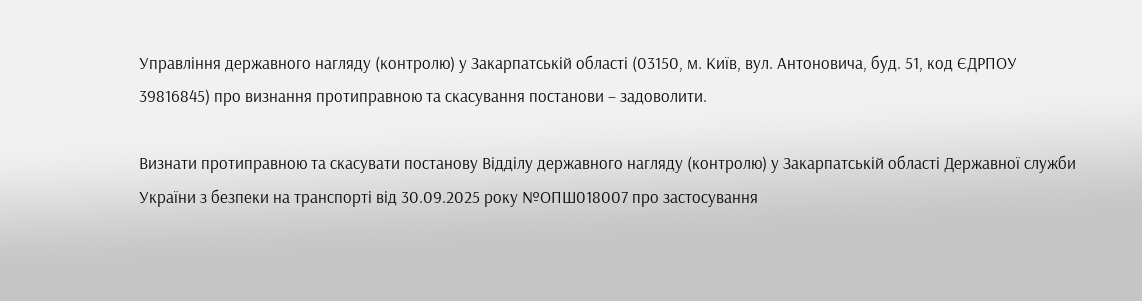Управління державного нагляду (контролю) у Закарпатській області (03150, м. Київ, вул. Антоновича, буд. 51, код ЄДРПОУ 39816845) про визнання протиправною та скасування постанови – задоволити.

Визнати протиправною та скасувати постанову Відділу державного нагляду (контролю) у Закарпатській області Державної служби України з безпеки на транспорті від 30.09.2025 року №ОПШ018007 про застосування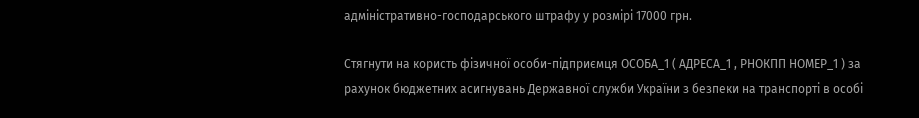адміністративно-господарського штрафу у розмірі 17000 грн.

Стягнути на користь фізичної особи-підприємця ОСОБА_1 ( АДРЕСА_1 , РНОКПП НОМЕР_1 ) за рахунок бюджетних асигнувань Державної служби України з безпеки на транспорті в особі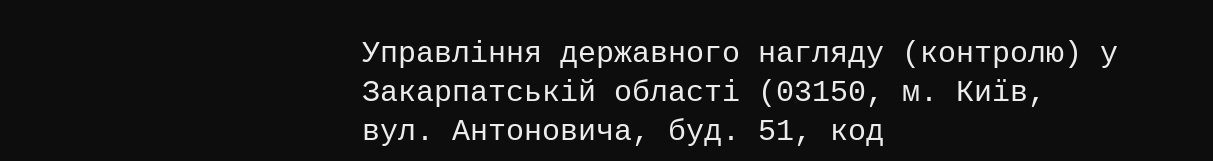Управління державного нагляду (контролю) у Закарпатській області (03150, м. Київ, вул. Антоновича, буд. 51, код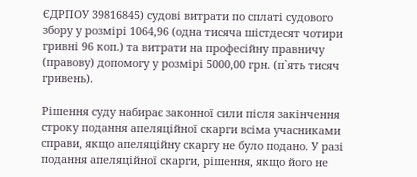ЄДРПОУ 39816845) судові витрати по сплаті судового збору у розмірі 1064,96 (одна тисяча шістдесят чотири гривні 96 коп.) та витрати на професійну правничу (правову) допомогу у розмірі 5000,00 грн. (п`ять тисяч гривень).

Рішення суду набирає законної сили після закінчення строку подання апеляційної скарги всіма учасниками справи, якщо апеляційну скаргу не було подано. У разі подання апеляційної скарги, рішення, якщо його не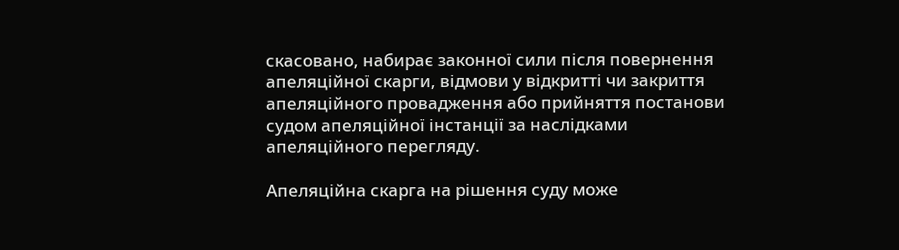скасовано, набирає законної сили після повернення апеляційної скарги, відмови у відкритті чи закриття апеляційного провадження або прийняття постанови судом апеляційної інстанції за наслідками апеляційного перегляду.

Апеляційна скарга на рішення суду може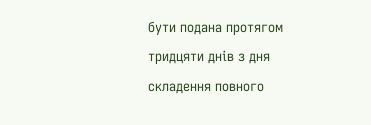бути подана протягом тридцяти днів з дня складення повного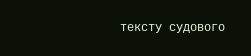тексту судового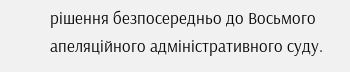рішення безпосередньо до Восьмого апеляційного адміністративного суду.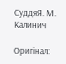СуддяЯ. М. Калинич

Оригінал: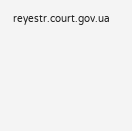reyestr.court.gov.ua